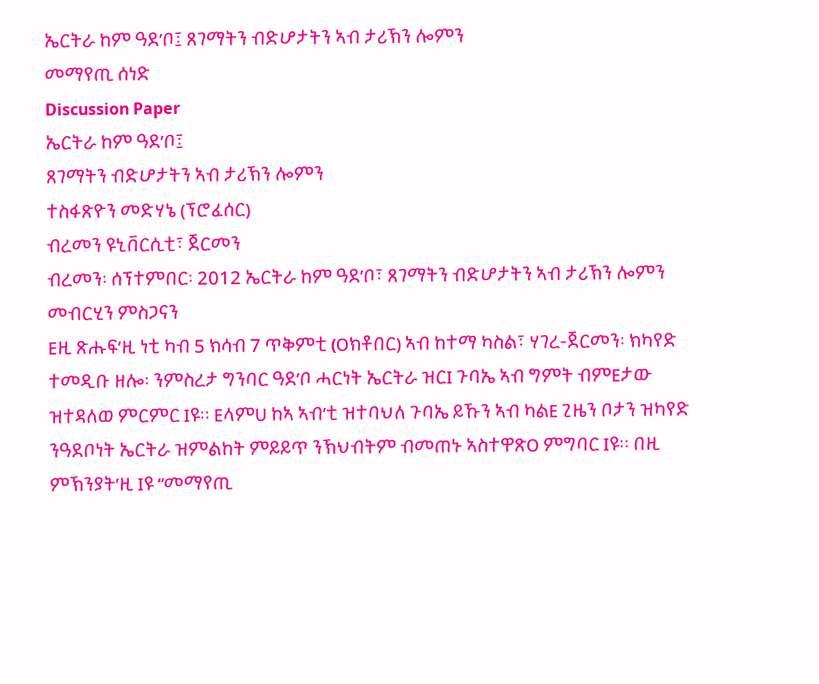ኤርትራ ከም ዓደ’ቦ፤ ጸገማትን ብድሆታትን ኣብ ታሪኽን ሎምን
መማየጢ ሰነድ
Discussion Paper
ኤርትራ ከም ዓደ’ቦ፤
ጸገማትን ብድሆታትን ኣብ ታሪኽን ሎምን
ተስፋጽዮን መድሃኔ (ፕሮፈሰር)
ብረመን ዩኒቨርሲቲ፣ ጀርመን
ብረመን፡ ሰፕተምበር፡ 2012 ኤርትራ ከም ዓደ’ቦ፣ ጸገማትን ብድሆታትን ኣብ ታሪኽን ሎምን
መብርሂን ምስጋናን
Eዚ ጽሑፍ’ዚ ነቲ ካብ 5 ክሳብ 7 ጥቅምቲ (Oክቶበር) ኣብ ከተማ ካስል፣ ሃገረ-ጀርመን፡ ክካየድ ተመዲቡ ዘሎ፡ ንምስረታ ግንባር ዓደ’ቦ ሓርነት ኤርትራ ዝርI ጉባኤ ኣብ ግምት ብምEታው ዝተዳለወ ምርምር Iዩ፡፡ EላምU ከኣ ኣብ’ቲ ዝተባህለ ጉባኤ ይኹን ኣብ ካልE ጊዜን ቦታን ዝካየድ ንዓደቦነት ኤርትራ ዝምልከት ምይይጥ ንኽህብትም ብመጠኑ ኣስተዋጽO ምግባር Iዩ፡፡ በዚ ምኽንያት’ዚ Iዩ “መማየጢ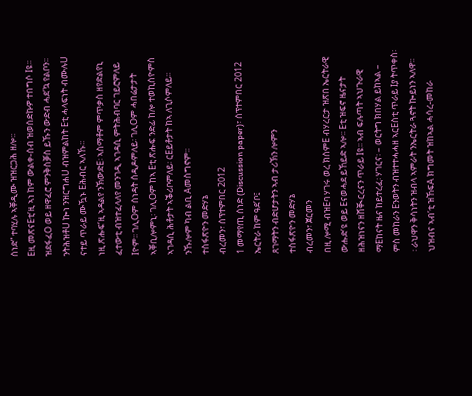ሰነድ” ተባሂሉ ኣቐዲሙ ዝዝርጋሕ ዘሎ፡፡
Eዚ መጽናEቲ’ዚ ኣነ ከም ውልቀ-ሰብ ዝወሰድኩዎ ተበግሶ Iዩ፡፡ ዝደፋፈO ወይ ዘዋፈሮ ምንቅስቓስ ይኹን ውድብ ሓደ’ኳ የልቦን፡፡ ንትሕዝቶU ኰነ ንዝርግሐU ብዝምልከት Eቲ ሓላፍነት ብሙሉU ናተይ ጥራይ ሙዃኑ Eሕብር ኣለኹ፡፡
ነዚ ጽሑፍ’ዚ ኣዳልየ ንኽውድE፡ ኣስማቶም ምጥቃስ ዘየድልየኒ ፈተውቲ ብዝተፈላለየ መንገዲ ኣገዳሲ ምትሕብባር ገይሮምለይ Iዮም፡፡ ገሊOም ሰነዳት ሰዲዶምለይ፡ ገሊOም ሓበሬታታት ኣቐቢሎምኒ፡ ገሊOም ከኣ Eቲ ጽሑፍ ንድፊ ከሎ ተወኪሰዮምስ ኣገዳሲ ሕቶታት ኣቕሪቦምለይ፡ ርEይቶታት ከኣ ለጊሶምለይ፡፡ ንኹሎም ካብ ልቢ Aመስግኖም፡፡
ተስፋጽዮን መድሃኔ
ብረመን፣ ሰፕተምበር 2012
1 መማየጢ ሰነድ (Discussion paper)፣ ሰፕተምበር 2012
ኤርትራ ከም ዓደ’ቦ፤
ጸገማትን ብድሆታትን ኣብ ታሪኽን ሎምን
ተስፋጽዮን መድሃኔ
ብረመን፣ ጀርመን
በዚ ሎሚ ብዝEባ ሃገሩ ወረ ክሰምE ብሃረርታ ዝጽበ ኤርትራዊ ውሑድ’ዩ ወይ Eናወሓደ ይኸይድ ኣሎ፡፡ Eቲ ዝፍኖ ዜናታት ዘሕዝነናን ዘሸቚርረናን ጥራይ Iዩ፡፡ ኣብ ፍሉጣት ኣህጉራዊ ማEከናት ዜና ከይተረፈ፡ ሃገርና፡ – ወርትግ ክበሃል ይከኣል – ምስ መከራን Eንወትን ብዝተተሓሓዘ ኣርEስቲ ጥራይ Iያ ትጥቀስ፡፡ ራህዋን ቅሳነትን ዝብላ ኣምራት ንኤርትራ ጓኖት ኰይነን ኣለዋ፡፡
ህዝብና ኣብ’ቲ ዝኸፍA ክግመት ዝከኣል ሓሳረ-መከራ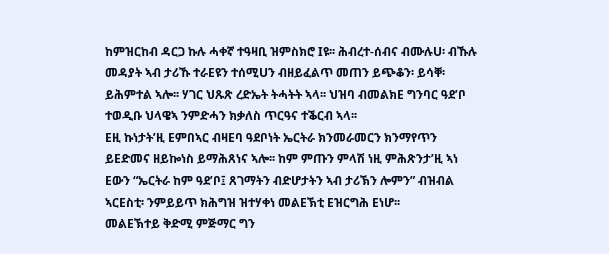ከምዝርከብ ዳርጋ ኩሉ ሓቀኛ ተዓዛቢ ዝምስክሮ Iዩ፡፡ ሕብረተ-ሰብና ብሙሉU፡ ብኹሉ መዳያት ኣብ ታሪኹ ተራEዩን ተሰሚUን ብዘይፈልጥ መጠን ይጭቆን፡ ይሳቐ፡ ይሕምተል ኣሎ፡፡ ሃገር ህጹጽ ረድኤት ትሓትት ኣላ፡፡ ህዝባ ብመልክE ግንባር ዓደ’ቦ ተወዲቡ ህላዌኣ ንምድሓን ክቃለስ ጥርዓና ተቕርብ ኣላ፡፡
Eዚ ኩነታት’ዚ Eምበኣር ብዛEባ ዓደቦነት ኤርትራ ክንመራመርን ክንማየጥን ይEድመና ዘይኰነስ ይማሕጸነና ኣሎ፡፡ ከም ምጡን ምላሽ ነዚ ምሕጽንታ’ዚ ኣነ Eውን “ኤርትራ ከም ዓደ’ቦ፤ ጸገማትን ብድሆታትን ኣብ ታሪኽን ሎምን” ብዝብል ኣርEስቲ፡ ንምይይጥ ክሕግዝ ዝተሃቀነ መልEኽቲ Eዝርግሕ Eነሆ፡፡
መልEኽተይ ቅድሚ ምጅማር ግን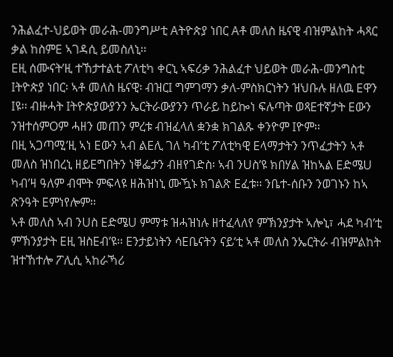ንሕልፈተ-ህይወት መራሕ-መንግሥቲ Aትዮጵያ ነበር Aቶ መለስ ዜናዊ ብዝምልከት ሓጻር ቃል ከስምE ኣገዳሲ ይመስለኒ፡፡
Eዚ ሰሙናት’ዚ ተኸታተልቲ ፖለቲካ ቀርኒ ኣፍሪቃ ንሕልፈተ ህይወት መራሕ-መንግስቲ Iትዮጵያ ነበር፡ ኣቶ መለስ ዜናዊ፡ ብዝርI ግምገማን ቃለ-ምስክርነትን ዝህቡሉ ዘለዉ Eዋን Iዩ፡፡ ብዙሓት Iትዮጵያውያንን ኤርትራውያንን ጥራይ ከይኰነ ፍሉጣት ወጻEተኛታት Eውን ንዝተሰምOም ሓዘን መጠን ምረቱ ብዝፈላለ ቋንቋ ክገልጹ ቀንዮም Iዮም፡፡
በዚ ኣጋጣሚ’ዚ ኣነ Eውን ኣብ ልEሊ ገለ ካብ’ቲ ፖለቲካዊ Eላማታትን ንጥፈታትን ኣቶ መለስ ዝነበረኒ ዘይEግበትን ነቐፌታን ብዘየገድስ፡ ኣብ ንUስ’ዩ ክበሃል ዝከኣል EድሜU ካብ’ዛ ዓለም ብሞት ምፍላዩ ዘሕዝነኒ ሙዃኑ ክገልጽ Eፈቱ፡፡ ንቤተ-ሰቡን ንወገኑን ከኣ ጽንዓት Eምነየሎም፡፡
ኣቶ መለስ ኣብ ንUስ EድሜU ምማቱ ዝሓዝነሉ ዘተፈላለየ ምኽንያታት ኣሎኒ፣ ሓደ ካብ’ቲ ምኽንያታት Eዚ ዝስEብ’ዩ፡፡ Eንታይነትን ሳEቤናትን ናይ’ቲ ኣቶ መለስ ንኤርትራ ብዝምልከት ዝተኸተሎ ፖሊሲ ኣከራኻሪ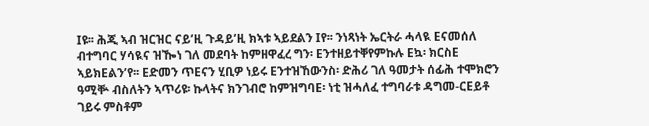Iዩ፡፡ ሕጂ ኣብ ዝርዝር ናይ’ዚ ጉዳይ’ዚ ክኣቱ ኣይደልን Iየ፡፡ ንነጻነት ኤርትራ ሓላዪ Eናመሰለ ብተግባር ሃሳዪና ዝዀነ ገለ መደባት ከምዘዋፈረ ግን፡ Eንተዘይተቐየምኩሉ Eኳ፡ ክርስE ኣይክEልን’የ፡፡ Eድመን ጥEናን ሂቢዎ ነይሩ Eንተዝኸውንስ፡ ድሕሪ ገለ ዓመታት ሰፊሕ ተሞክሮን ዓሚቝ ብስለትን ኣጥሪዩ፡ ኩላትና ክንገብሮ ከምዝግባE፡ ነቲ ዝሓለፈ ተግባራቱ ዳግመ-ርEይቶ ገይሩ ምስቶም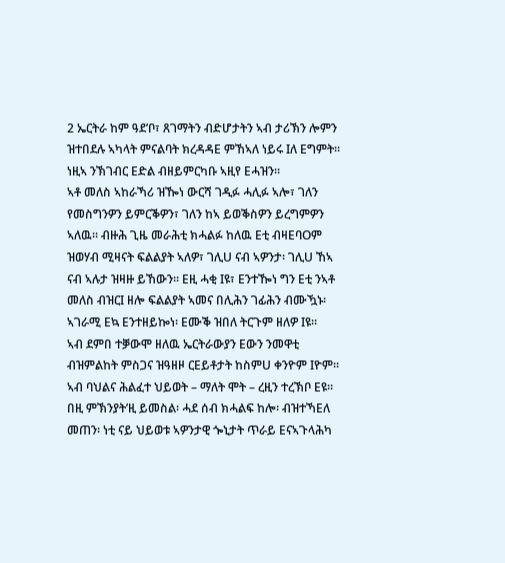2 ኤርትራ ከም ዓደ’ቦ፣ ጸገማትን ብድሆታትን ኣብ ታሪኽን ሎምን
ዝተበደሉ ኣካላት ምናልባት ክረዳዳE ምኸኣለ ነይሩ Iለ Eግምት፡፡ ነዚኣ ንኽገብር Eድል ብዘይምርካቡ ኣዚየ Eሓዝን፡፡
ኣቶ መለስ ኣከራኻሪ ዝዀነ ውርሻ ገዲፉ ሓሊፉ ኣሎ፣ ገለን የመስግንዎን ይምርቕዎን፣ ገለን ከኣ ይወቕስዎን ይረግምዎን ኣለዉ፡፡ ብዙሕ ጊዜ መራሕቲ ክሓልፉ ከለዉ Eቲ ብዛEባOም ዝወሃብ ሚዛናት ፍልልያት ኣለዎ፣ ገሊU ናብ ኣዎንታ፡ ገሊU ኸኣ ናብ ኣሉታ ዝዛዙ ይኸውን፡፡ Eዚ ሓቂ Iዩ፣ Eንተዀነ ግን Eቲ ንኣቶ መለስ ብዝርI ዘሎ ፍልልያት ኣመና በሊሕን ገፊሕን ብሙዃኑ፡ ኣገራሚ Eኳ Eንተዘይኰነ፡ Eሙቕ ዝበለ ትርጉም ዘለዎ Iዩ፡፡
ኣብ ደምበ ተቓውሞ ዘለዉ ኤርትራውያን Eውን ንመዋቲ ብዝምልከት ምስጋና ዝዓዘዞ ርEይቶታት ከስምU ቀንዮም Iዮም፡፡ ኣብ ባህልና ሕልፈተ ህይወት – ማለት ሞት – ረዚን ተረኽቦ Eዩ፡፡ በዚ ምኽንያት’ዚ ይመስል፡ ሓደ ሰብ ክሓልፍ ከሎ፡ ብዝተኻEለ መጠን፡ ነቲ ናይ ህይወቱ ኣዎንታዊ ጐኒታት ጥራይ Eናኣጉላሕካ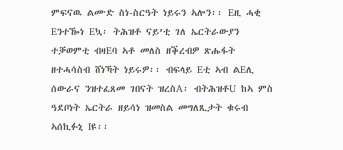ምፍናዉ ልሙድ ስነ-ስርዓት ነይሩን ኣሎን፡፡ Eዚ ሓቂ Eንተዀነ Eኳ፡ ትሕዝቶ ናይ’ቲ ገለ ኤርትራውያን ተቓወምቲ ብዛEባ ኣቶ መለስ ዘቕረብዎ ጽሑፋት ዘተሓሳስብ ሸነኻት ነይሩዎ፡፡ ብፍላይ Eቲ ኣብ ልEሊ ሰውራና ንዝተፈጸመ ገበናት ዝረስA፡ ብትሕዝቶU ከኣ ምስ ዓደቦነት ኤርትራ ዘይሳነ ዝመስል መግለጺታት ቁሩብ ኣሰኪፉኒ Iዩ፡፡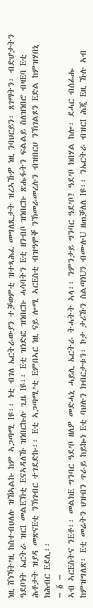ነዚ ሸነኻት’ዚ ከስተብህለሉ ዝኸኣልኩ ከም ኣጋጣሚ Iዩ፡፡ ነቲ ብገለ ኤርትራውያን ተቓወምቲ ዝተጻሕፈ መግለጺታት ዝረኣኹዎ ነዚ ንባህርይን፡ ጸገማትን፡ ብድሆታትን ዓደቦነት ኤርትራ ዝርI መልEኽቲ Eናኣዳለኹ ዝነበርኩሉ ጊዜ Iዩ፡፡ Eቲ ዝነድፎ ዝነበርኩ ሓሳባትን Eቲ ዘንብቦ ዝነበርኩ ጽሑፋትን ፍልልይ ስለዝነበሮ ብዛEባ Eቲ ሕቶታት ዝያዳ መጽናEቲ ንኽገብር ተገደድኩ፡፡ Eቲ ኣጋጣሚ’ቲ Eምበኣር ነዚ ናይ ሎሚ ኣርEስቲ ብዝዓሞቐ ንኽመራመረሉን ብዝበርሀ ንኽገልጾን Eድል ከምዝሃበኒ ክሕብር Eደሊ፡፡
– ፩ –
ኣብ ኣርEስትና ንEቶ፡፡ መልክE ግንባር ዓደ’ቦ ዘለዎ መድሓኒ ሓይሊ ኤርትራ ትሓትት ኣላ፡፡ ንምንታይ ግንባር ዓደ’ቦ? ዓደ’ቦ ክበሃል ከሎ፡ ደሓር ብሰፊሑ ከምዝግለጽ፡ Eቲ መሬትን ህዝብን ጥራይ ከይኰነ Eቲ ባህሉን ክብርታቱን፡ ኮታ ታሪኹን ስልጣነUን ብሙሉU ዘጠቓለለ Iዩ፡፡ ንኤርትራ ብዝርI ሕጂ Eዚ ኹሉ ኣብ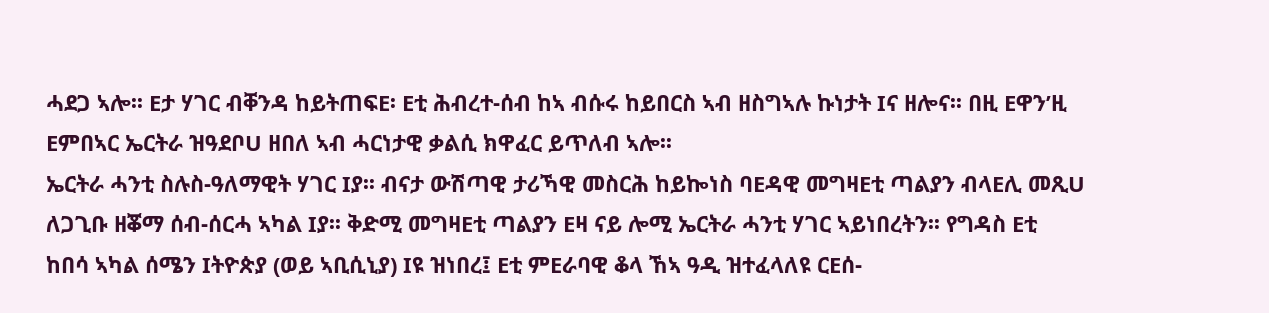ሓደጋ ኣሎ፡፡ Eታ ሃገር ብቐንዳ ከይትጠፍE፡ Eቲ ሕብረተ-ሰብ ከኣ ብሱሩ ከይበርስ ኣብ ዘስግኣሉ ኩነታት Iና ዘሎና፡፡ በዚ Eዋን’ዚ Eምበኣር ኤርትራ ዝዓደቦU ዘበለ ኣብ ሓርነታዊ ቃልሲ ክዋፈር ይጥለብ ኣሎ፡፡
ኤርትራ ሓንቲ ስሉስ-ዓለማዊት ሃገር Iያ፡፡ ብናታ ውሽጣዊ ታሪኻዊ መስርሕ ከይኰነስ ባEዳዊ መግዛEቲ ጣልያን ብላEሊ መጺU ለጋጊቡ ዘቖማ ሰብ-ሰርሓ ኣካል Iያ፡፡ ቅድሚ መግዛEቲ ጣልያን Eዛ ናይ ሎሚ ኤርትራ ሓንቲ ሃገር ኣይነበረትን፡፡ የግዳስ Eቲ ከበሳ ኣካል ሰሜን Iትዮጵያ (ወይ ኣቢሲኒያ) Iዩ ዝነበረ፤ Eቲ ምEራባዊ ቆላ ኸኣ ዓዲ ዝተፈላለዩ ርEሰ-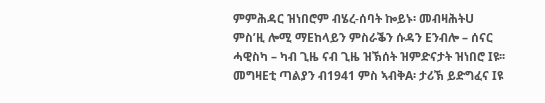ምምሕዳር ዝነበሮም ብሄረ-ሰባት ኰይኑ፡ መብዛሕትU ምስ’ዚ ሎሚ ማEከላይን ምስራቕን ሱዳን Eንብሎ – ሰናር ሓዊስካ – ካብ ጊዜ ናብ ጊዜ ዝኽሰት ዝምድናታት ዝነበሮ Iዩ፡፡
መግዛEቲ ጣልያን ብ1941 ምስ ኣብቅA፡ ታሪኽ ይድግፈና Iዩ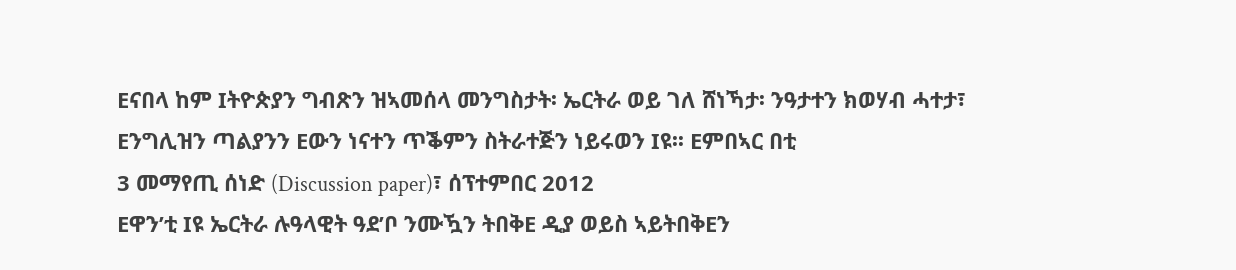Eናበላ ከም Iትዮጵያን ግብጽን ዝኣመሰላ መንግስታት፡ ኤርትራ ወይ ገለ ሸነኻታ፡ ንዓታተን ክወሃብ ሓተታ፣ Eንግሊዝን ጣልያንን Eውን ነናተን ጥቕምን ስትራተጅን ነይሩወን Iዩ፡፡ Eምበኣር በቲ
3 መማየጢ ሰነድ (Discussion paper)፣ ሰፕተምበር 2012
Eዋን’ቲ Iዩ ኤርትራ ሉዓላዊት ዓደ’ቦ ንሙዃን ትበቅE ዲያ ወይስ ኣይትበቅEን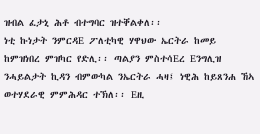ዝብል ፈታኒ ሕቶ ብተግባር ዝተቐልቀለ፡፡
ነቲ ኩነታት ንምርዳE ፖለቲካዊ ሃዋህው ኤርትራ ከመይ ከምዝነበረ ምዝካር የድሊ፡፡ ጣልያን ምስተሳEረ Eንግሊዝ ንሓይልታት ኪዳን ብምውካል ንኤርትራ ሓዛ፤ ነዊሕ ከይጸንሐ ኸኣ ወተሃደራዊ ምምሕዳር ተኽለ፡፡ Eዚ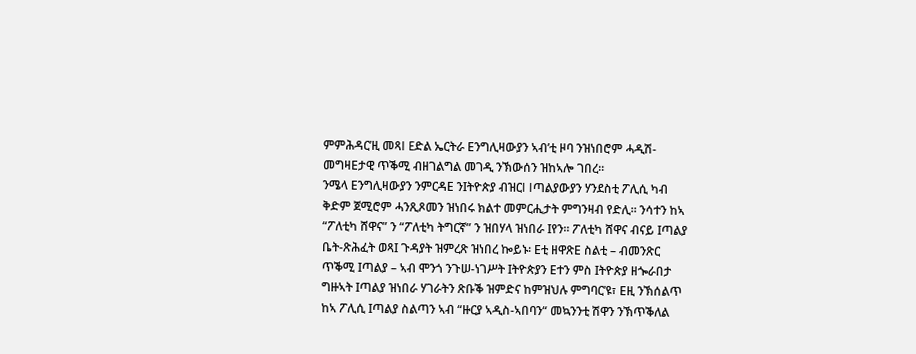ምምሕዳር’ዚ መጻI Eድል ኤርትራ Eንግሊዛውያን ኣብ’ቲ ዞባ ንዝነበሮም ሓዲሽ-መግዛEታዊ ጥቕሚ ብዘገልግል መገዲ ንኽውሰን ዝከኣሎ ገበረ፡፡
ንሜላ Eንግሊዛውያን ንምርዳE ንIትዮጵያ ብዝርI Iጣልያውያን ሃንደስቲ ፖሊሲ ካብ ቅድም ጀሚሮም ሓንጺጾመን ዝነበሩ ክልተ መምርሒታት ምግንዛብ የድሊ፡፡ ንሳተን ከኣ “ፖለቲካ ሸዋና” ን “ፖለቲካ ትግርኛ” ን ዝበሃላ ዝነበራ Iየን፡፡ ፖለቲካ ሸዋና ብናይ Iጣልያ ቤት-ጽሕፈት ወጻI ጉዳያት ዝምረጽ ዝነበረ ኰይኑ፡ Eቲ ዘዋጽE ስልቲ – ብመንጽር ጥቕሚ Iጣልያ – ኣብ ሞንጎ ንጉሠ-ነገሥት Iትዮጵያን Eተን ምስ Iትዮጵያ ዘጐራበታ ግዙኣት Iጣልያ ዝነበራ ሃገራትን ጽቡቕ ዝምድና ከምዝህሉ ምግባር’ዩ፣ Eዚ ንኽሰልጥ ከኣ ፖሊሲ Iጣልያ ስልጣን ኣብ “ዙርያ ኣዲስ-ኣበባን“ መኳንንቲ ሽዋን ንኽጥቕለል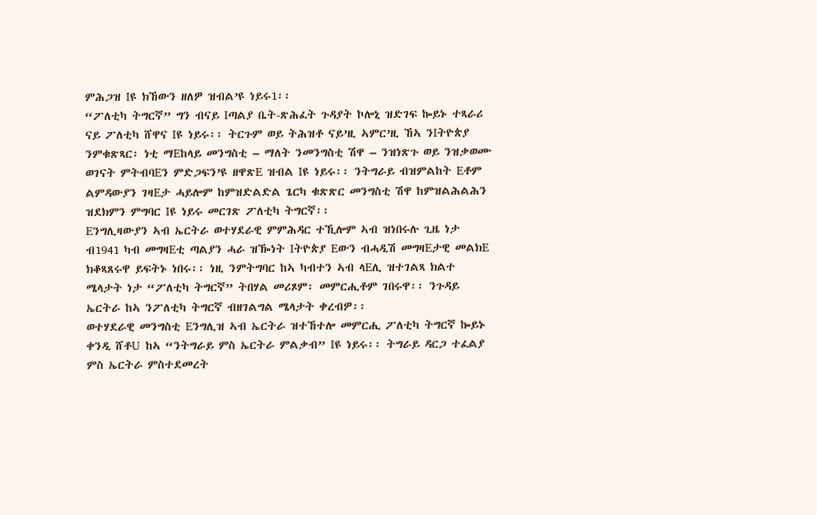ምሕጋዝ Iዩ ክኸውን ዘለዎ ዝብል’ዩ ነይሩ1፡፡
“ፖለቲካ ትግርኛ” ግን ብናይ Iጣልያ ቤት-ጽሕፈት ጉዳያት ኮሎኒ ዝድገፍ ኰይኑ ተጻራሪ ናይ ፖለቲካ ሸዋና Iዩ ነይሩ፡፡ ትርጉም ወይ ትሕዝቶ ናይ’ዚ ኣምር’ዚ ኸኣ ንIትዮጵያ ንምቁጽጻር፡ ነቲ ማEከላይ መንግስቲ – ማለት ንመንግስቲ ሽዋ – ንዝነጽጉ ወይ ንዝቃወሙ ወገናት ምትብባEን ምድጋፍን’ዩ ዘዋጽE ዝብል Iዩ ነይሩ፡፡ ንትግራይ ብዝምልከት Eቶም ልምዳውያን ገዛEታ ሓይሎም ከምዝድልድል ጌርካ ቁጽጽር መንግስቲ ሽዋ ከምዝልሕልሕን ዝደክምን ምግባር Iዩ ነይሩ መርገጽ ፖለቲካ ትግርኛ፡፡
Eንግሊዛውያን ኣብ ኤርትራ ወተሃደራዊ ምምሕዳር ተኺሎም ኣብ ዝነበሩሉ ጊዜ ነታ ብ1941 ካብ መግዛEቲ ጣልያን ሓራ ዝዀነት Iትዮጵያ Eውን ብሓዲሽ መግዛEታዊ መልክE ክቆጻጸሩዋ ይፍትኑ ነበሩ፡፡ ነዚ ንምትግባር ከኣ ካብተን ኣብ ላEሊ ዝተገልጻ ክልተ ሜላታት ነታ “ፖለቲካ ትግርኛ” ትበሃል መሪጾም፡ መምርሒቶም ገበሩዋ፡፡ ንጉዳይ ኤርትራ ከኣ ንፖለቲካ ትግርኛ ብዘገልግል ሜላታት ቀረብዎ፡፡
ወተሃደራዊ መንግስቲ Eንግሊዝ ኣብ ኤርትራ ዝተኸተሎ መምርሒ ፖለቲካ ትግርኛ ኰይኑ ቀንዲ ሸቶU ከኣ “ንትግራይ ምስ ኤርትራ ምልቃብ” Iዩ ነይሩ፡፡ ትግራይ ዳርጋ ተፈልያ ምስ ኤርትራ ምስተደመረት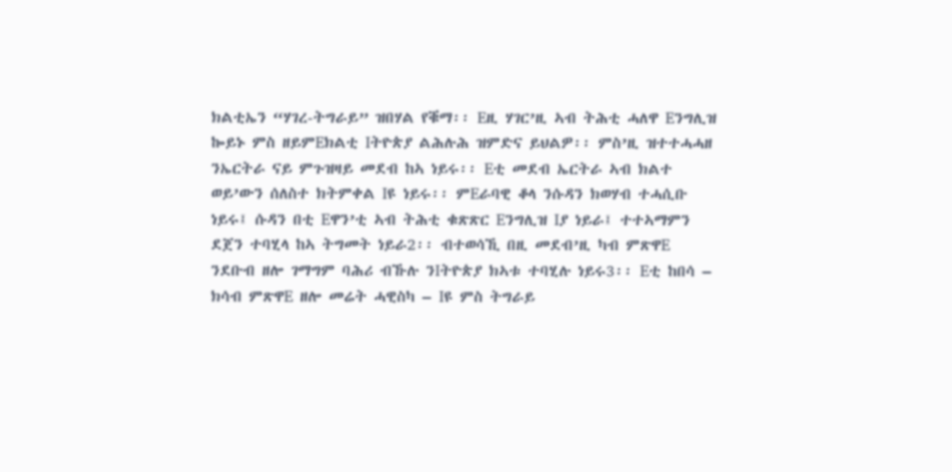ክልቲኤን “ሃገረ-ትግራይ” ዝበሃል የቑማ፡፡ Eዚ ሃገር’ዚ ኣብ ትሕቲ ሓለዋ Eንግሊዝ ኰይኑ ምስ ዘይምEክልቲ Iትዮጵያ ልሕሉሕ ዝምድና ይህልዎ፡፡ ምስ’ዚ ዝተተሓሓዘ ንኤርትራ ናይ ምጉዝዛይ መደብ ከኣ ነይሩ፡፡ Eቲ መደብ ኤርትራ ኣብ ክልተ ወይ’ውን ሰለስተ ክትምቀል Iዩ ነይሩ፡፡ ምEራባዊ ቆላ ንሱዳን ክወሃብ ተሓሲቡ ነይሩ፤ ሱዳን በቲ Eዋን’ቲ ኣብ ትሕቲ ቁጽጽር Eንግሊዝ Iያ ነይራ፤ ተተኣማምን ደጀን ተባሂላ ከኣ ትግመት ነይራ2፡፡ ብተወሳኺ በዚ መደብ’ዚ ካብ ምጽዋE ንደቡብ ዘሎ ገማግም ባሕሪ ብኹሉ ንIትዮጵያ ክኣቱ ተባሂሉ ነይሩ3፡፡ Eቲ ከበሳ – ክሳብ ምጽዋE ዘሎ መሬት ሓዊስካ – Iዩ ምስ ትግራይ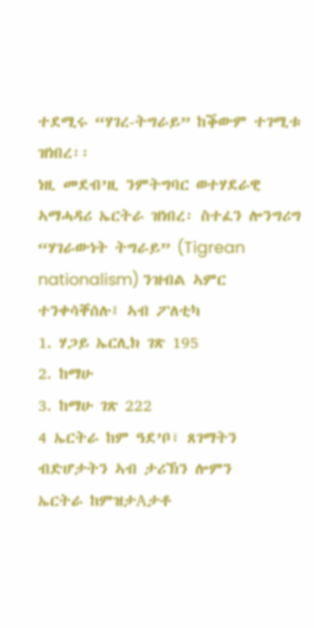ተደሚሩ “ሃገረ-ትግራይ” ከቕውም ተገሚቱ ዝነበረ፡፡
ነዚ መደብ’ዚ ንምትግባር ወተሃደራዊ ኣማሓዳሪ ኤርትራ ዝነበረ፡ ስተፈን ሎንግሪግ “ሃገራውነት ትግራይ” (Tigrean nationalism) ንዝብል ኣምር ተንቀሳቐሰሉ፤ ኣብ ፖለቲካ
1. ሃጋይ ኤርሊክ ገጽ 195
2. ከማሁ
3. ከማሁ ገጽ 222
4 ኤርትራ ከም ዓደ’ቦ፣ ጸገማትን ብድሆታትን ኣብ ታሪኽን ሎምን
ኤርትራ ከምዝታAታቶ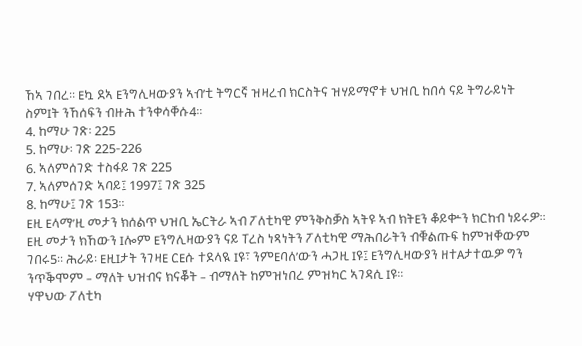ኸኣ ገበረ፡፡ Eኳ ደኣ Eንግሊዛውያን ኣብ’ቲ ትግርኛ ዝዛረብ ክርስትና ዝሃይማኖቱ ህዝቢ ከበሳ ናይ ትግራይነት ስምIት ንኸሰፍን ብዙሕ ተንቀሳቐሱ4፡፡
4. ከማሁ ገጽ፡ 225
5. ከማሁ፡ ገጽ 225-226
6. ኣለምሰገድ ተስፋይ ገጽ 225
7. ኣለምሰገድ ኣባይ፤ 1997፤ ገጽ 325
8. ከማሁ፤ ገጽ 153፡፡
Eዚ Eላማ’ዚ መታን ክሰልጥ ህዝቢ ኤርትራ ኣብ ፖለቲካዊ ምንቅስቓስ ኣትዩ ኣብ ክትEን ቆይቍን ክርከብ ነይሩዎ፡፡ Eዚ መታን ክኸውን Iሎም Eንግሊዛውያን ናይ ፐረስ ነጻነትን ፖለቲካዊ ማሕበራትን ብቑልጡፍ ከምዝቐውም ገበሩ5፡፡ ሕራይ፡ EዚIታት ንገዛE ርEሱ ተደላዪ Iዩ፣ ንምEባለ’ውን ሓጋዚ Iዩ፤ Eንግሊዛውያን ዘተAታተዉዎ ግን ንጥቕሞም – ማለት ህዝብና ክናቖት – ብማለት ከምዝነበረ ምዝካር ኣገዳሲ Iዩ፡፡
ሃዋህው ፖለቲካ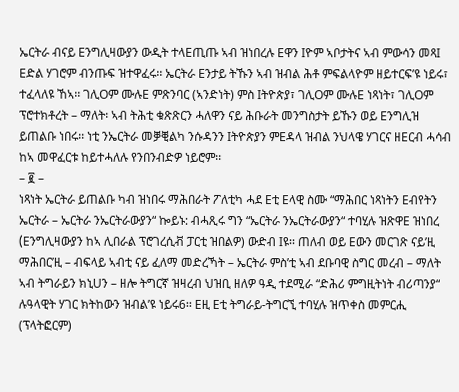ኤርትራ ብናይ Eንግሊዛውያን ውዲት ተላEጢጡ ኣብ ዝነበረሉ Eዋን Iዮም ኣቦታትና ኣብ ምውሳን መጻI Eድል ሃገሮም ብንጡፍ ዝተዋፈሩ፡፡ ኤርትራ Eንታይ ትኹን ኣብ ዝብል ሕቶ ምፍልላዮም ዘይተርፍ’ዩ ነይሩ፣ ተፈላለዩ ኸኣ፡፡ ገሊOም ሙሉE ምጽንባር (ኣንድነት) ምስ Iትዮጵያ፣ ገሊOም ሙሉE ነጻነት፣ ገሊOም ፕሮተክቶረት – ማለት፡ ኣብ ትሕቲ ቁጽጽርን ሓለዋን ናይ ሕቡራት መንግስታት ይኹን ወይ Eንግሊዝ ይጠልቡ ነበሩ፡፡ ነቲ ንኤርትራ መቓቒልካ ንሱዳንን Iትዮጵያን ምEዳላ ዝብል ንህላዌ ሃገርና ዘEርብ ሓሳብ ከኣ መዋፈርቱ ከይተሓለሉ የንበንብድዎ ነይሮም፡፡
– ፪ –
ነጻነት ኤርትራ ይጠልቡ ካብ ዝነበሩ ማሕበራት ፖለቲካ ሓደ Eቲ Eላዊ ስሙ “ማሕበር ነጻነትን Eብየትን ኤርትራ – ኤርትራ ንኤርትራውያን“ ኰይኑ: ብሓጺሩ ግን “ኤርትራ ንኤርትራውያን“ ተባሂሉ ዝጽዋE ዝነበረ (Eንግሊዛውያን ከኣ ሊበራል ፕሮገረሲቭ ፓርቲ ዝበልዎ) ውድብ Iዩ፡፡ ጠለብ ወይ Eውን መርገጽ ናይ’ዚ ማሕበር’ዚ – ብፍላይ ኣብቲ ናይ ፈለማ መድረኻት – ኤርትራ ምስ’ቲ ኣብ ደቡባዊ ስግር መረብ – ማለት ኣብ ትግራይን ክኒUን – ዘሎ ትግርኛ ዝዛረብ ህዝቢ ዘለዎ ዓዲ ተደሚራ “ድሕሪ ምግዚትነት ብሪጣንያ“ ሉዓላዊት ሃገር ክትከውን ዝብል’ዩ ነይሩ6፡፡ Eዚ Eቲ ትግራይ-ትግርኚ ተባሂሉ ዝጥቀስ መምርሒ (ፕላትፎርም)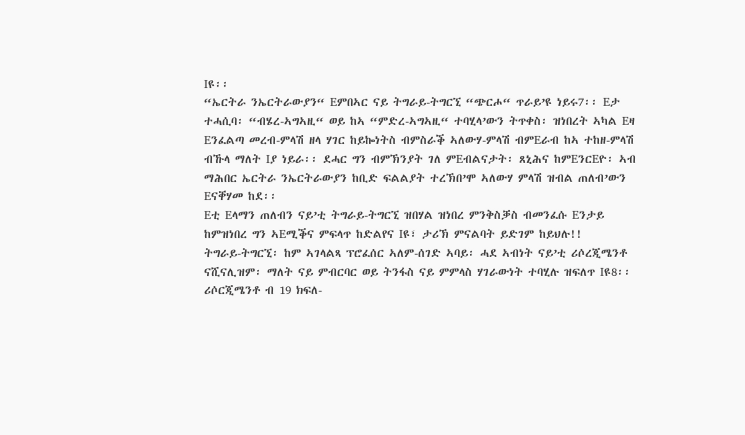Iዩ፡፡
“ኤርትራ ንኤርትራውያን“ Eምበኣር ናይ ትግራይ-ትግርኚ “ጭርሖ“ ጥራይ’ዩ ነይሩ7፡፡ Eታ ተሓሲባ፡ “ብሄረ-ኣግኣዚ“ ወይ ከኣ “ምድረ-ኣግኣዚ“ ተባሂላ’ውን ትጥቀስ፡ ዝነበረት ኣካል Eዛ Eንፈልጣ መረብ-ምላሽ ዘላ ሃገር ከይኰነትስ ብምስራቕ ኣለውሃ-ምላሽ ብምEራብ ከኣ ተከዘ-ምላሽ ብኹላ ማለት Iያ ነይራ፡፡ ደሓር ግን ብምኽንያት ገለ ምEብልናታት፡ ጸኒሕና ከምEንርEዮ፡ ኣብ ማሕበር ኤርትራ ንኤርትራውያን ከቢድ ፍልልያት ተረኽበ’ሞ ኣለውሃ ምላሽ ዝብል ጠለብ’ውን Eናቐሃመ ከደ፡፡
Eቲ Eላማን ጠለብን ናይ’ቲ ትግራይ-ትግርኚ ዝበሃል ዝነበረ ምንቅስቓስ ብመንፈሱ Eንታይ ከምዝነበረ ግን ኣEሚቕና ምፍላጥ ከድልየና Iዩ፣ ታሪኽ ምናልባት ይድገም ከይህሉ!!
ትግራይ-ትግርኚ፡ ከም ኣገላልጻ ፕሮፈሰር ኣለም-ሰገድ ኣባይ፡ ሓደ ኣብነት ናይ’ቲ ሪሶረጂሜንቶ ናሺናሊዝም፡ ማለት ናይ ምብርባር ወይ ትንፋስ ናይ ምምላስ ሃገራውነት ተባሂሉ ዝፍለጥ Iዩ8፡፡ ሪሶርጂሜንቶ ብ 19 ክፍለ-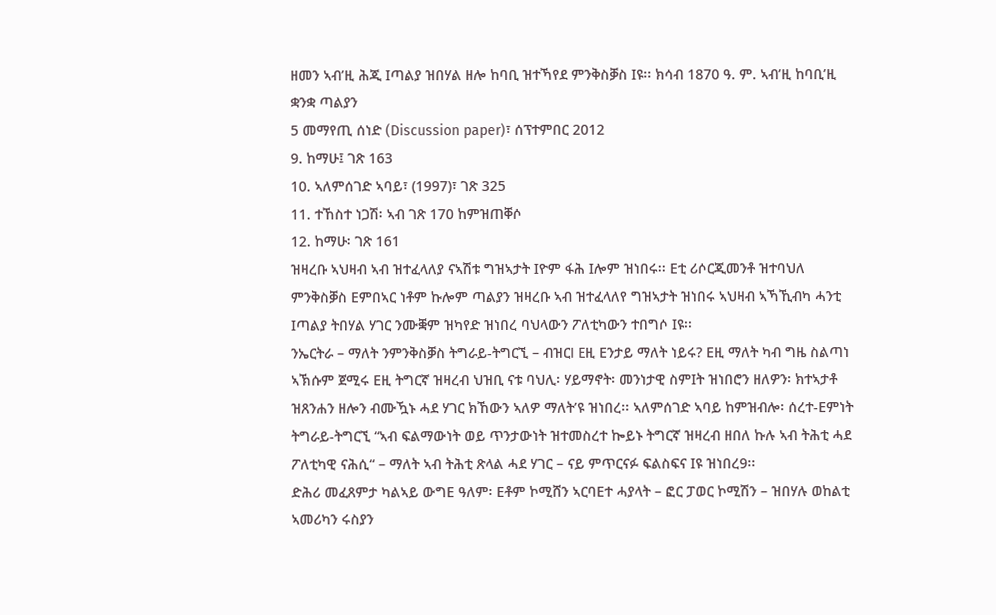ዘመን ኣብ’ዚ ሕጂ Iጣልያ ዝበሃል ዘሎ ከባቢ ዝተኻየደ ምንቅስቓስ Iዩ፡፡ ክሳብ 1870 ዓ. ም. ኣብ’ዚ ከባቢ’ዚ ቋንቋ ጣልያን
5 መማየጢ ሰነድ (Discussion paper)፣ ሰፕተምበር 2012
9. ከማሁ፤ ገጽ 163
10. ኣለምሰገድ ኣባይ፣ (1997)፣ ገጽ 325
11. ተኸስተ ነጋሽ፡ ኣብ ገጽ 170 ከምዝጠቐሶ
12. ከማሁ፡ ገጽ 161
ዝዛረቡ ኣህዛብ ኣብ ዝተፈላለያ ናኣሽቱ ግዝኣታት Iዮም ፋሕ Iሎም ዝነበሩ፡፡ Eቲ ሪሶርጂመንቶ ዝተባህለ ምንቅስቓስ Eምበኣር ነቶም ኩሎም ጣልያን ዝዛረቡ ኣብ ዝተፈላለየ ግዝኣታት ዝነበሩ ኣህዛብ ኣኻኺብካ ሓንቲ Iጣልያ ትበሃል ሃገር ንሙቛም ዝካየድ ዝነበረ ባህላውን ፖለቲካውን ተበግሶ Iዩ፡፡
ንኤርትራ – ማለት ንምንቅስቓስ ትግራይ-ትግርኚ – ብዝርI Eዚ Eንታይ ማለት ነይሩ? Eዚ ማለት ካብ ግዜ ስልጣነ ኣኽሱም ጀሚሩ Eዚ ትግርኛ ዝዛረብ ህዝቢ ናቱ ባህሊ፡ ሃይማኖት፡ መንነታዊ ስምIት ዝነበሮን ዘለዎን፡ ክተኣታቶ ዝጸንሐን ዘሎን ብሙዃኑ ሓደ ሃገር ክኸውን ኣለዎ ማለት’ዩ ዝነበረ፡፡ ኣለምሰገድ ኣባይ ከምዝብሎ፡ ሰረተ-Eምነት ትግራይ-ትግርኚ “ኣብ ፍልማውነት ወይ ጥንታውነት ዝተመስረተ ኰይኑ ትግርኛ ዝዛረብ ዘበለ ኩሉ ኣብ ትሕቲ ሓደ ፖለቲካዊ ናሕሲ“ – ማለት ኣብ ትሕቲ ጽላል ሓደ ሃገር – ናይ ምጥርናፉ ፍልስፍና Iዩ ዝነበረ9፡፡
ድሕሪ መፈጸምታ ካልኣይ ውግE ዓለም፡ Eቶም ኮሚሸን ኣርባEተ ሓያላት – ፎር ፓወር ኮሚሽን – ዝበሃሉ ወከልቲ ኣመሪካን ሩስያን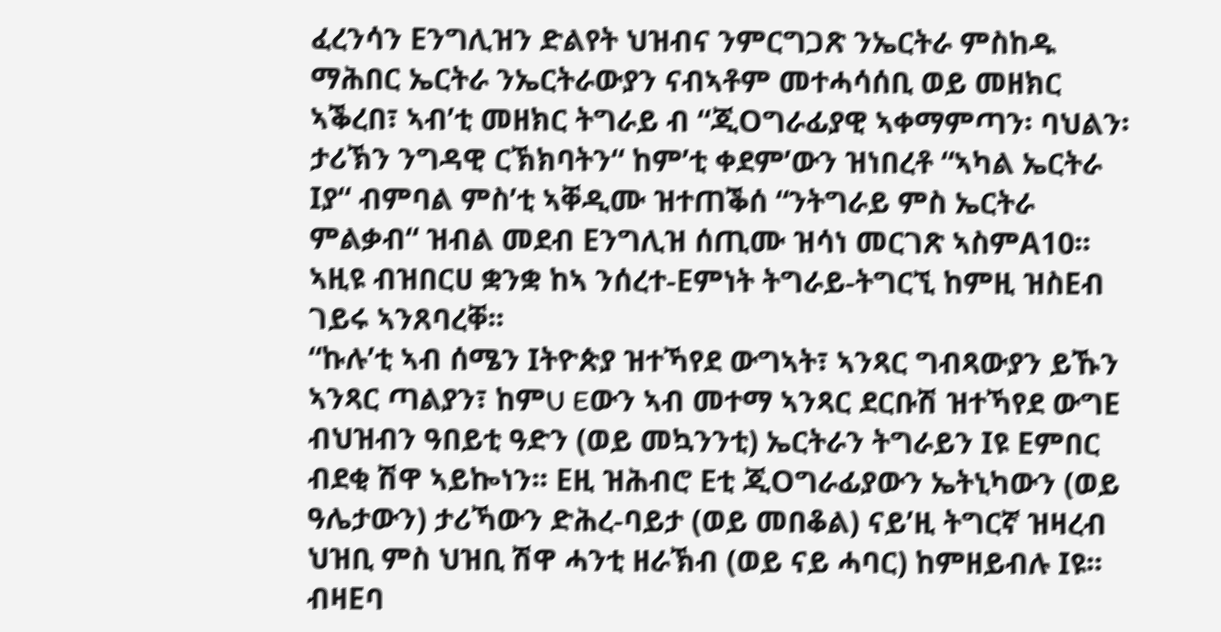ፈረንሳን Eንግሊዝን ድልየት ህዝብና ንምርግጋጽ ንኤርትራ ምስከዱ ማሕበር ኤርትራ ንኤርትራውያን ናብኣቶም መተሓሳሰቢ ወይ መዘክር ኣቕረበ፣ ኣብ’ቲ መዘክር ትግራይ ብ “ጂOግራፊያዊ ኣቀማምጣን፡ ባህልን፡ ታሪኽን ንግዳዊ ርኽክባትን“ ከም’ቲ ቀደም’ውን ዝነበረቶ “ኣካል ኤርትራ Iያ“ ብምባል ምስ’ቲ ኣቐዲሙ ዝተጠቕሰ “ንትግራይ ምስ ኤርትራ ምልቃብ“ ዝብል መደብ Eንግሊዝ ሰጢሙ ዝሳነ መርገጽ ኣስምA10፡፡ ኣዚዩ ብዝበርሀ ቋንቋ ከኣ ንሰረተ-Eምነት ትግራይ-ትግርኚ ከምዚ ዝስEብ ገይሩ ኣንጸባረቐ፡፡
“ኩሉ’ቲ ኣብ ሰሜን Iትዮጵያ ዝተኻየደ ውግኣት፣ ኣንጻር ግብጻውያን ይኹን ኣንጻር ጣልያን፣ ከምU Eውን ኣብ መተማ ኣንጻር ደርቡሽ ዝተኻየደ ውግE ብህዝብን ዓበይቲ ዓድን (ወይ መኳንንቲ) ኤርትራን ትግራይን Iዩ Eምበር ብደቂ ሽዋ ኣይኰነን፡፡ Eዚ ዝሕብሮ Eቲ ጂOግራፊያውን ኤትኒካውን (ወይ ዓሌታውን) ታሪኻውን ድሕረ-ባይታ (ወይ መበቆል) ናይ’ዚ ትግርኛ ዝዛረብ ህዝቢ ምስ ህዝቢ ሽዋ ሓንቲ ዘራኽብ (ወይ ናይ ሓባር) ከምዘይብሉ Iዩ፡፡ ብዛEባ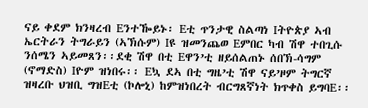ናይ ቀደም ክንዛረብ Eንተዀይኑ፡ Eቲ ጥንታዊ ስልጣነ Iትዮጵያ ኣብ ኤርትራን ትግራይን (ኣኽሱም) Iዩ ዝመንጨወ Eምበር ካብ ሽዋ ተበጊሱ ንሰሜን ኣይመጸን፡፡ደቂ ሽዋ በቲ Eዋን’ቲ ዘይሰልጠኑ ሰበኽ-ሳግም (ኖማድስ) Iዮም ዝነበሩ፡፡ Eኳ ደኣ በቲ ግዜ’ቲ ሽዋ ናይ’ዞም ትግርኛ ዝዛረቡ ህዝቢ ግዝEቲ (ኮሎኒ) ከምዝነበረት ብርግጸኛነት ክጥቀስ ይግባE፡፡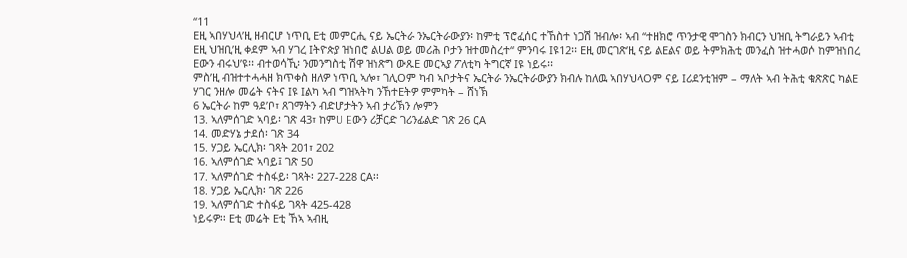“11
Eዚ ኣበሃህላ’ዚ ዘብርሆ ነጥቢ Eቲ መምርሒ ናይ ኤርትራ ንኤርትራውያን፡ ከምቲ ፕሮፈሰር ተኸስተ ነጋሽ ዝብሎ፡ ኣብ “ተዘክሮ ጥንታዊ ሞገስን ክብርን ህዝቢ ትግራይን ኣብቲ Eዚ ህዝቢ’ዚ ቀደም ኣብ ሃገረ Iትዮጵያ ዝነበሮ ልUል ወይ መሪሕ ቦታን ዝተመስረተ“ ምንባሩ Iዩ12፡፡ Eዚ መርገጽ’ዚ ናይ ልEልና ወይ ትምክሕቲ መንፈስ ዝተሓወሶ ከምዝነበረ Eውን ብሩህ’ዩ፡፡ ብተወሳኺ፡ ንመንግስቲ ሽዋ ዝነጽግ ውጹE መርኣያ ፖለቲካ ትግርኛ Iዩ ነይሩ፡፡
ምስ’ዚ ብዝተተሓሓዘ ክጥቀስ ዘለዎ ነጥቢ ኣሎ፣ ገሊOም ካብ ኣቦታትና ኤርትራ ንኤርትራውያን ክብሉ ከለዉ ኣበሃህላOም ናይ Iሪደንቲዝም – ማለት ኣብ ትሕቲ ቁጽጽር ካልE ሃገር ንዘሎ መሬት ናትና Iዩ Iልካ ኣብ ግዝኣትካ ንኸተEትዎ ምምካት – ሸነኽ
6 ኤርትራ ከም ዓደ’ቦ፣ ጸገማትን ብድሆታትን ኣብ ታሪኽን ሎምን
13. ኣለምሰገድ ኣባይ፡ ገጽ 43፣ ከምU Eውን ሪቻርድ ገሪንፊልድ ገጽ 26 ርA
14. መድሃኔ ታደሰ፡ ገጽ 34
15. ሃጋይ ኤርሊክ፡ ገጻት 201፣ 202
16. ኣለምሰገድ ኣባይ፤ ገጽ 50
17. ኣለምሰገድ ተስፋይ፡ ገጻት፡ 227-228 ርA፡፡
18. ሃጋይ ኤርሊክ፡ ገጽ 226
19. ኣለምሰገድ ተስፋይ ገጻት 425-428
ነይሩዎ፡፡ Eቲ መሬት Eቲ ኸኣ ኣብዚ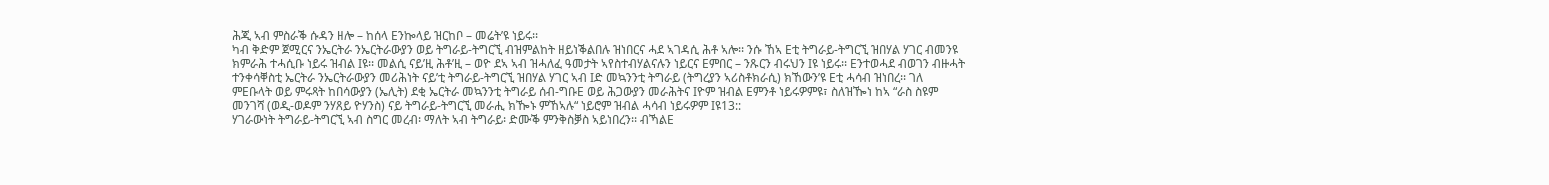ሕጂ ኣብ ምስራቕ ሱዳን ዘሎ – ከሰላ Eንኰላይ ዝርከቦ – መሬት’ዩ ነይሩ፡፡
ካብ ቅድም ጀሚርና ንኤርትራ ንኤርትራውያን ወይ ትግራይ-ትግርኚ ብዝምልከት ዘይነቕልበሉ ዝነበርና ሓደ ኣገዳሲ ሕቶ ኣሎ፡፡ ንሱ ኸኣ Eቲ ትግራይ-ትግርኚ ዝበሃል ሃገር ብመንዩ ክምራሕ ተሓሲቡ ነይሩ ዝብል Iዩ፡፡ መልሲ ናይ’ዚ ሕቶ’ዚ – ወዮ ደኣ ኣብ ዝሓለፈ ዓመታት ኣየስተብሃልናሉን ነይርና Eምበር – ንጹርን ብሩህን Iዩ ነይሩ፡፡ Eንተወሓደ ብወገን ብዙሓት ተንቀሳቐስቲ ኤርትራ ንኤርትራውያን መሪሕነት ናይ’ቲ ትግራይ-ትግርኚ ዝበሃል ሃገር ኣብ Iድ መኳንንቲ ትግራይ (ትግረያን ኣሪስቶክራሲ) ክኸውን’ዩ Eቲ ሓሳብ ዝነበረ፡፡ ገለ ምEቡላት ወይ ምሩጻት ከበሳውያን (ኤሊት) ደቂ ኤርትራ መኳንንቲ ትግራይ ሰብ-ግቡE ወይ ሕጋውያን መራሕትና Iዮም ዝብል Eምንቶ ነይሩዎምዩ፣ ስለዝዀነ ከኣ “ራስ ስዩም መንገሻ (ወዲ-ወዶም ንሃጸይ ዮሃንስ) ናይ ትግራይ-ትግርኚ መራሒ ክዀኑ ምኸኣሉ“ ነይሮም ዝብል ሓሳብ ነይሩዎም Iዩ13::
ሃገራውነት ትግራይ-ትግርኚ ኣብ ስግር መረብ፡ ማለት ኣብ ትግራይ፡ ድሙቕ ምንቅስቓስ ኣይነበረን፡፡ ብኻልE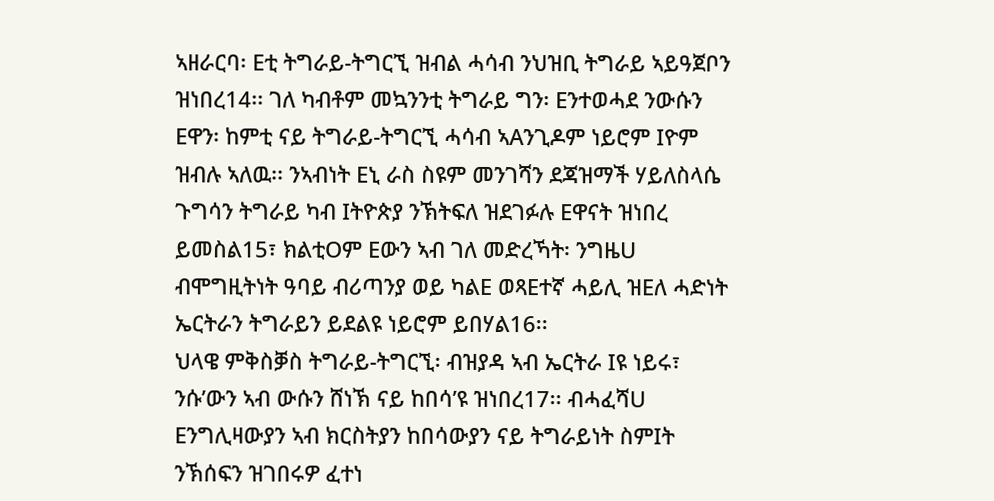ኣዘራርባ፡ Eቲ ትግራይ-ትግርኚ ዝብል ሓሳብ ንህዝቢ ትግራይ ኣይዓጀቦን ዝነበረ14፡፡ ገለ ካብቶም መኳንንቲ ትግራይ ግን፡ Eንተወሓደ ንውሱን Eዋን፡ ከምቲ ናይ ትግራይ-ትግርኚ ሓሳብ ኣAንጊዶም ነይሮም Iዮም ዝብሉ ኣለዉ፡፡ ንኣብነት Eኒ ራስ ስዩም መንገሻን ደጃዝማች ሃይለስላሴ ጉግሳን ትግራይ ካብ Iትዮጵያ ንኽትፍለ ዝደገፉሉ Eዋናት ዝነበረ ይመስል15፣ ክልቲOም Eውን ኣብ ገለ መድረኻት፡ ንግዜU ብሞግዚትነት ዓባይ ብሪጣንያ ወይ ካልE ወጻEተኛ ሓይሊ ዝEለ ሓድነት ኤርትራን ትግራይን ይደልዩ ነይሮም ይበሃል16፡፡
ህላዌ ምቅስቓስ ትግራይ-ትግርኚ፡ ብዝያዳ ኣብ ኤርትራ Iዩ ነይሩ፣ ንሱ’ውን ኣብ ውሱን ሸነኽ ናይ ከበሳ’ዩ ዝነበረ17፡፡ ብሓፈሻU Eንግሊዛውያን ኣብ ክርስትያን ከበሳውያን ናይ ትግራይነት ስምIት ንኽሰፍን ዝገበሩዎ ፈተነ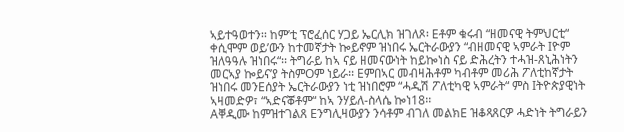ኣይተዓወተን፡፡ ከም’ቲ ፕሮፈሰር ሃጋይ ኤርሊክ ዝገለጾ፡ Eቶም ቁሩብ “ዘመናዊ ትምህርቲ“ ቀሲሞም ወይ’ውን ከተመኛታት ኰይኖም ዝነበሩ ኤርትራውያን “ብዘመናዊ ኣምራት Iዮም ዝለዓዓሉ ዝነበሩ“፡፡ ትግራይ ከኣ ናይ ዘመናውነት ከይኰነስ ናይ ድሕረትን ተሓዝ-ጸኒሕነትን መርኣያ ኰይና’ያ ትስምOም ነይራ፡፡ Eምበኣር መብዛሕቶም ካብቶም መሪሕ ፖለቲከኛታት ዝነበሩ መንEሰያት ኤርትራውያን ነቲ ዝነበሮም “ሓዲሽ ፖለቲካዊ ኣምራት“ ምስ Iትዮጵያዊነት ኣዛመድዎ፣ “ኣድናቖቶም“ ከኣ ንሃይለ-ስላሴ ኰነ18፡፡
Aቐዲሙ ከምዝተገልጸ Eንግሊዛውያን ንሳቶም ብገለ መልክE ዝቆጻጸርዎ ሓድነት ትግራይን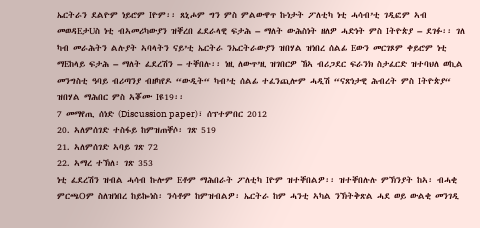ኤርትራን ደልዮም ነይሮም Iዮም፡፡ ጸኒሖም ግን ምስ ምልውዋጥ ኩነታት ፖለቲካ ነቲ ሓሳብ’ቲ ገዲፎም ኣብ መወዳEታUስ ነቲ ብኣመሪካውያን ዝቐረበ ፈደራላዊ ፍታሕ – ማለት ውሕስነት ዘለዎ ሓድነት ምስ Iትዮጵያ – ደገፉ፡፡ ገለ ካብ መራሕትን ልሉያት ኣባላትን ናይ’ቲ ኤርትራ ንኤርትራውያን ዝበሃል ዝነበረ ሰልፊ Eውን መርገጾም ቀይሮም ነቲ ማEከላይ ፍታሕ – ማለት ፈደረሽን – ተቐበሉ፡፡ ነዚ ለውጥ’ዚ ዝገበርዎ ኸኣ ብሪጋደር ፍራንክ ስታፈርድ ዝተባህለ ወኪል መንግስቲ ዓባይ ብሪጣንያ ብዘካየዶ “ውዲት“ ካብ’ቲ ሰልፊ ተፈንጪሎም ሓዲሽ “ናጽነታዊ ሕብረት ምስ Iትዮጵያ“ ዝበሃል ማሕበር ምስ ኣቖሙ Iዩ19፡፡
7 መማየጢ ሰነድ (Discussion paper)፣ ሰፕተምበር 2012
20. ኣለምሰገድ ተስፋይ ከምዝጠቐሶ፡ ገጽ 519
21. ኣለምሰገድ ኣባይ ገጽ 72
22. ኣማረ ተኽለ፡ ገጽ 353
ነቲ ፈደረሽን ዝብል ሓሳብ ኩሎም Eቶም ማሕበራት ፖለቲካ Iዮም ዝተቐበልዎ፡፡ ዝተቐበሉሉ ምኽንያት ከኣ፡ ብሓቂ ምርጫOም ስለዝነበረ ከይኰነስ፡ ንሳቶም ከምዝብልዎ፡ ኤርትራ ከም ሓንቲ ኣካል ንኽትቅጽል ሓደ ወይ ውልቂ መንገዲ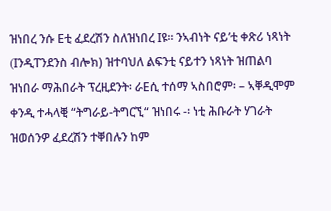ዝነበረ ንሱ Eቲ ፈደረሽን ስለዝነበረ Iዩ፡፡ ንኣብነት ናይ’ቲ ቀጽሪ ነጻነት (Iንዲፐንደንስ ብሎክ) ዝተባህለ ልፍንቲ ናይተን ነጻነት ዝጠልባ ዝነበራ ማሕበራት ፕረዚደንት፡ ራEሲ ተሰማ ኣስበሮም፡ – ኣቐዲሞም ቀንዲ ተሓላቒ “ትግራይ-ትግርኚ“ ዝነበሩ -፡ ነቲ ሕቡራት ሃገራት ዝወሰንዎ ፈደረሽን ተቐበሉን ከም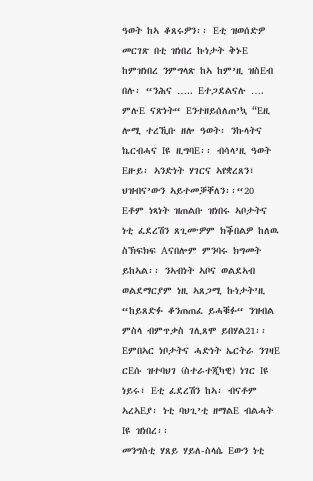ዓወት ከኣ ቆጸሩዎን፡፡ Eቲ ዝወሰድዎ መርገጽ በቲ ዝነበረ ኩነታት ቅኑE ከምዝነበረ ንምግላጽ ከኣ ከም’ዚ ዝስEብ በሉ፡ “ንሕና ….. Eተጋደልናሉ …. ምሉE ናጽነት“ Eንተዘይሰለጠ’ኳ “Eዚ ሎሚ ተረኺቡ ዘሎ ዓወት፡ ንኩላትና ኬርብሓና Iዩ ዚግባE፡፡ ብሳላ’ዚ ዓወት Eዙይ፡ ኣንድነት ሃገርና ኣየቋረጸን፣ ህዝብና’ውን ኣይተመቓቐለን፡፡“20
Eቶም ነጻነት ዝጠልቡ ዝነበሩ ኣቦታትና ነቲ ፈደረሽን ጸጊሙዎም ክቕበልዎ ከለዉ ስኽፍክፍ Aናበሎም ምንባሩ ክግመት ይከኣል፡፡ ንኣብነት ኣቦና ወልደኣብ ወልደማርያም ነዚ ኣጸጋሚ ኩነታት’ዚ “ከይጸድፉ ቆንጠጠፈ ይሓቑፉ“ ንዝብል ምስላ ብምጥቃስ ገሊጸሞ ይበሃል21፡፡ Eምበኣር ነቦታትና ሓድነት ኤርትራ ንገዛE ርEሱ ዝተባህገ (ስተራተጂካዊ) ነገር Iዩ ነይሩ፣ Eቲ ፈደረሽን ከኣ፡ ብናቶም ኣረኣEያ፡ ነቲ ባህጊ’ቲ ዘማልE ብልሓት Iዩ ዝነበረ፡፡
መንግስቲ ሃጸይ ሃይለ-ስላሴ Eውን ነቲ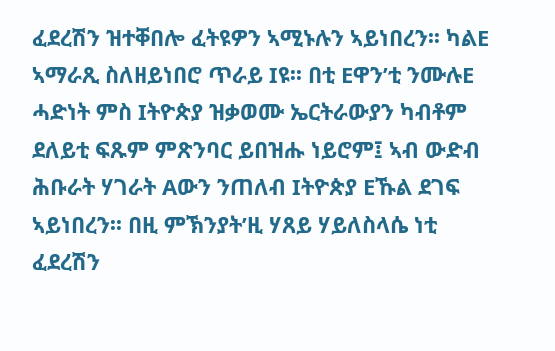ፈደረሽን ዝተቐበሎ ፈትዩዎን ኣሚኑሉን ኣይነበረን፡፡ ካልE ኣማራጺ ስለዘይነበሮ ጥራይ Iዩ፡፡ በቲ Eዋን’ቲ ንሙሉE ሓድነት ምስ Iትዮጵያ ዝቃወሙ ኤርትራውያን ካብቶም ደለይቲ ፍጹም ምጽንባር ይበዝሑ ነይሮም፤ ኣብ ውድብ ሕቡራት ሃገራት Aውን ንጠለብ Iትዮጵያ Eኹል ደገፍ ኣይነበረን፡፡ በዚ ምኽንያት’ዚ ሃጸይ ሃይለስላሴ ነቲ ፈደረሽን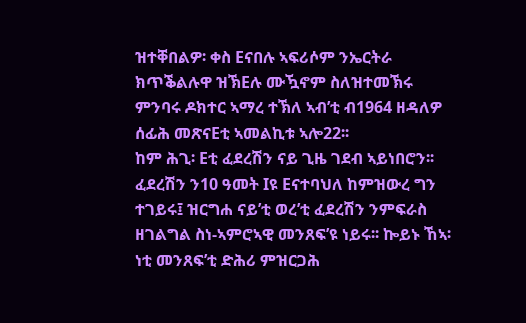ዝተቐበልዎ፡ ቀስ Eናበሉ ኣፍሪሶም ንኤርትራ ክጥቕልሉዋ ዝኽEሉ ሙዃኖም ስለዝተመኽሩ ምንባሩ ዶክተር ኣማረ ተኽለ ኣብ’ቲ ብ1964 ዘዳለዎ ሰፊሕ መጽናEቲ ኣመልኪቱ ኣሎ22፡፡
ከም ሕጊ፡ Eቲ ፈደረሽን ናይ ጊዜ ገደብ ኣይነበሮን፡፡ ፈደረሽን ን10 ዓመት Iዩ Eናተባህለ ከምዝውረ ግን ተገይሩ፤ ዝርግሐ ናይ’ቲ ወረ’ቲ ፈደረሽን ንምፍራስ ዘገልግል ስነ-ኣምሮኣዊ መንጸፍ’ዩ ነይሩ፡፡ ኰይኑ ኸኣ፡ ነቲ መንጸፍ’ቲ ድሕሪ ምዝርጋሕ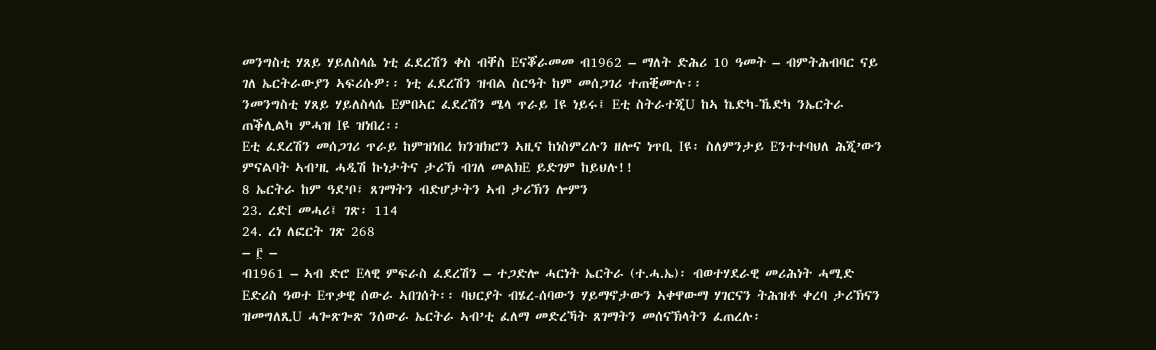መንግስቲ ሃጸይ ሃይለስላሴ ነቲ ፈደረሽን ቀስ ብቐስ Eናቖራመመ ብ1962 – ማለት ድሕሪ 10 ዓመት – ብምትሕብባር ናይ ገለ ኤርትራውያን ኣፍሪሱዎ፡፡ ነቲ ፈደረሽን ዝብል ስርዓት ከም መሰጋገሪ ተጠቒሙሉ፡፡
ንመንግስቲ ሃጸይ ሃይለስላሴ Eምበኣር ፈደረሽን ሜላ ጥራይ Iዩ ነይሩ፤ Eቲ ስትራተጂU ከኣ ኬድካ-ኼድካ ንኤርትራ ጠቕሊልካ ምሓዝ Iዩ ዝነበረ፡፡
Eቲ ፈደረሽን መሰጋገሪ ጥራይ ከምዝነበረ ክንዝክሮን ኣዚና ከነስምረሉን ዘሎና ነጥቢ Iዩ፡ ስለምንታይ Eንተተባህለ ሕጂ’ውን ምናልባት ኣብ’ዚ ሓዲሽ ኩነታትና ታሪኽ ብገለ መልክE ይድገም ከይህሉ!!
8 ኤርትራ ከም ዓደ’ቦ፣ ጸገማትን ብድሆታትን ኣብ ታሪኽን ሎምን
23. ረድI መሓሪ፤ ገጽ፡ 114
24. ረነ ለፎርት ገጽ 268
– ፫ –
ብ1961 – ኣብ ድሮ Eላዊ ምፍራስ ፈደረሽን – ተጋድሎ ሓርነት ኤርትራ (ተ.ሓ.ኤ)፡ ብወተሃደራዊ መሪሕነት ሓሚድ Eድሪስ ዓወተ Eጥቃዊ ሰውራ ኣበገሰት፡፡ ባህርያት ብሄረ-ሰባውን ሃይማኖታውን ኣቀዋውማ ሃገርናን ትሕዝቶ ቀረባ ታሪኽናን ዝመግለጺU ሓጐጽጐጽ ንሰውራ ኤርትራ ኣብ’ቲ ፈለማ መድረኻት ጸገማትን መሰናኽላትን ፈጠረሉ፡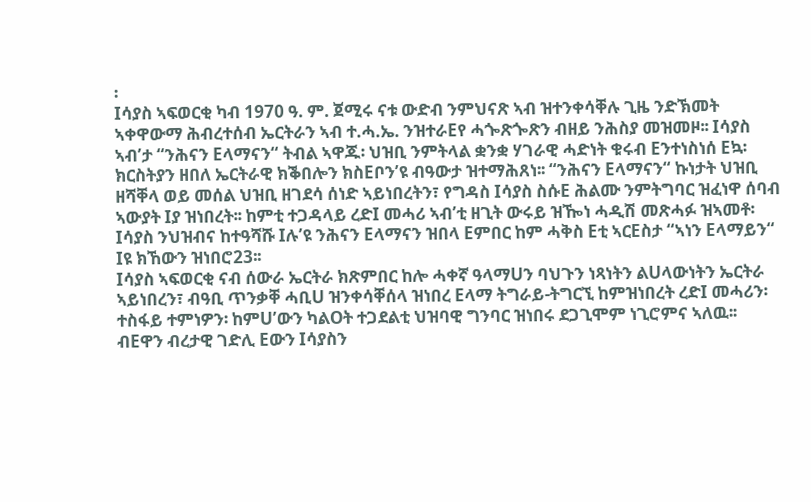፡
Iሳያስ ኣፍወርቂ ካብ 1970 ዓ. ም. ጀሚሩ ናቱ ውድብ ንምህናጽ ኣብ ዝተንቀሳቐሉ ጊዜ ንድኽመት ኣቀዋውማ ሕብረተሰብ ኤርትራን ኣብ ተ.ሓ.ኤ. ንዝተራEየ ሓጐጽጐጽን ብዘይ ንሕስያ መዝመዞ፡፡ Iሳያስ ኣብ’ታ “ንሕናን Eላማናን“ ትብል ኣዋጁ፡ ህዝቢ ንምትላል ቋንቋ ሃገራዊ ሓድነት ቁሩብ Eንተነስነሰ Eኳ፡ ክርስትያን ዘበለ ኤርትራዊ ክቕበሎን ክስEቦን’ዩ ብዓውታ ዝተማሕጸነ፡፡ “ንሕናን Eላማናን“ ኩነታት ህዝቢ ዘሻቐላ ወይ መሰል ህዝቢ ዘገደሳ ሰነድ ኣይነበረትን፣ የግዳስ Iሳያስ ስሱE ሕልሙ ንምትግባር ዝፈነዋ ሰባብ ኣውያት Iያ ዝነበረት፡፡ ከምቲ ተጋዳላይ ረድI መሓሪ ኣብ’ቲ ዘጊት ውሩይ ዝዀነ ሓዲሽ መጽሓፉ ዝኣመቶ፡ Iሳያስ ንህዝብና ከተዓሻሹ Iሉ’ዩ ንሕናን Eላማናን ዝበላ Eምበር ከም ሓቅስ Eቲ ኣርEስታ “ኣነን Eላማይን“ Iዩ ክኸውን ዝነበሮ23፡፡
Iሳያስ ኣፍወርቂ ናብ ሰውራ ኤርትራ ክጽምበር ከሎ ሓቀኛ ዓላማUን ባህጉን ነጻነትን ልUላውነትን ኤርትራ ኣይነበረን፣ ብዓቢ ጥንቃቐ ሓቢU ዝንቀሳቐሰላ ዝነበረ Eላማ ትግራይ-ትግርኚ ከምዝነበረት ረድI መሓሪን፡ ተስፋይ ተምነዎን፡ ከምU’ውን ካልOት ተጋደልቲ ህዝባዊ ግንባር ዝነበሩ ደጋጊሞም ነጊሮምና ኣለዉ፡፡
ብEዋን ብረታዊ ገድሊ Eውን Iሳያስን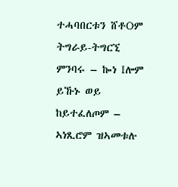ተሓባበርቱን ሸቶOም ትግራይ-ትግርኚ ምንባሩ – ኰነ Iሎም ይኹኑ ወይ ከይተፈለጦም – ኣነጺሮም ዝኣመቱሉ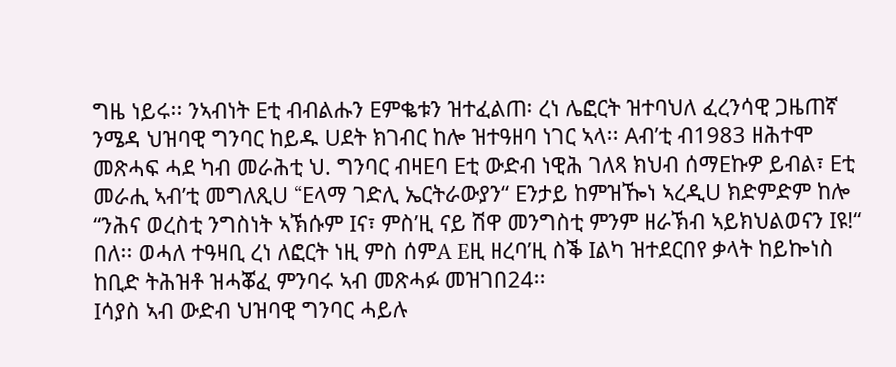ግዜ ነይሩ፡፡ ንኣብነት Eቲ ብብልሑን Eምቈቱን ዝተፈልጠ፡ ረነ ሌፎርት ዝተባህለ ፈረንሳዊ ጋዜጠኛ ንሜዳ ህዝባዊ ግንባር ከይዱ Uደት ክገብር ከሎ ዝተዓዘባ ነገር ኣላ፡፡ Aብ’ቲ ብ1983 ዘሕተሞ መጽሓፍ ሓደ ካብ መራሕቲ ህ. ግንባር ብዛEባ Eቲ ውድብ ነዊሕ ገለጻ ክህብ ሰማEኩዎ ይብል፣ Eቲ መራሒ ኣብ’ቲ መግለጺU “Eላማ ገድሊ ኤርትራውያን“ Eንታይ ከምዝዀነ ኣረዲU ክድምድም ከሎ “ንሕና ወረስቲ ንግስነት ኣኽሱም Iና፣ ምስ’ዚ ናይ ሽዋ መንግስቲ ምንም ዘራኽብ ኣይክህልወናን Iዩ!“ በለ፡፡ ወሓለ ተዓዛቢ ረነ ለፎርት ነዚ ምስ ሰምA Eዚ ዘረባ’ዚ ስቕ Iልካ ዝተደርበየ ቃላት ከይኰነስ ከቢድ ትሕዝቶ ዝሓቖፈ ምንባሩ ኣብ መጽሓፉ መዝገበ24፡፡
Iሳያስ ኣብ ውድብ ህዝባዊ ግንባር ሓይሉ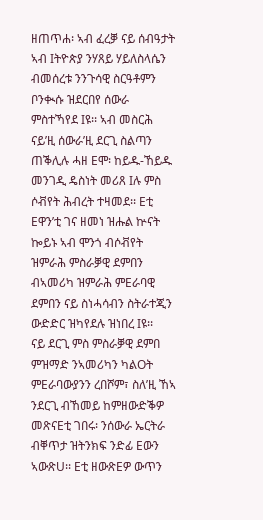ዘጠጥሐ፡ ኣብ ፈረቓ ናይ ሰብዓታት ኣብ Iትዮጵያ ንሃጸይ ሃይለስላሴን ብመሰረቱ ንንጉሳዊ ስርዓቶምን ቦንቊሱ ዝደርበየ ሰውራ ምስተኻየደ Iዩ፡፡ ኣብ መስርሕ ናይ’ዚ ሰውራ’ዚ ደርጊ ስልጣን ጠቕሊሉ ሓዘ Eሞ፡ ከይዱ-ኸይዱ መንገዲ ዴስነት መሪጸ Iሉ ምስ ሶቭየት ሕብረት ተዛመደ፡፡ Eቲ Eዋን’ቲ ገና ዘመነ ዝሑል ኵናት ኰይኑ ኣብ ሞንጎ ብሶቭየት ዝምራሕ ምስራቓዊ ደምበን ብኣመሪካ ዝምራሕ ምEራባዊ ደምበን ናይ ስነሓሳብን ስትራተጂን ውድድር ዝካየደሉ ዝነበረ Iዩ፡፡
ናይ ደርጊ ምስ ምስራቓዊ ደምበ ምዝማድ ንኣመሪካን ካልOት ምEራባውያንን ረበሾም፣ ስለ’ዚ ኸኣ ንደርጊ ብኸመይ ከምዘውድቕዎ መጽናEቲ ገበሩ፡ ንሰውራ ኤርትራ ብቐጥታ ዝትንክፍ ንድፊ Eውን ኣውጽU፡፡ Eቲ ዘውጽEዎ ውጥን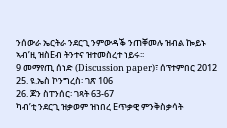ንሰውራ ኤርትራ ንደርጊ ንምውዳቕ ንጠቐመሉ ዝብል ኰይኑ ኣብ’ዚ ዝስEብ ትንተና ዝተመስረተ ነይሩ፡፡
9 መማየጢ ሰነድ (Discussion paper)፣ ሰፕተምበር 2012
25. ዩ.ኤስ ኮንግረስ፡ ገጽ 106
26. ጆን ስፐንሰር፡ ገጻት 63-67
ካብ’ቲ ንደርጊ ዝቃወም ዝነበረ Eጥቃዊ ምንቅስቃሳት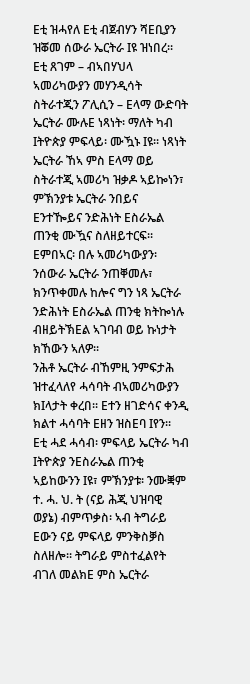Eቲ ዝሓየለ Eቲ ብጀብሃን ሻEቢያን ዝቖመ ሰውራ ኤርትራ Iዩ ዝነበረ፡፡ Eቲ ጸገም – ብኣበሃህላ ኣመሪካውያን መሃንዲሳት ስትራተጂን ፖሊሲን – Eላማ ውድባት ኤርትራ ሙሉE ነጻነት፡ ማለት ካብ Iትዮጵያ ምፍላይ፡ ሙዃኑ Iዩ፡፡ ነጻነት ኤርትራ ኸኣ ምስ Eላማ ወይ ስትራተጂ ኣመሪካ ዝቃዶ ኣይኰነን፣ ምኽንያቱ ኤርትራ ንበይና Eንተዀይና ንድሕነት Eስራኤል ጠንቂ ሙዃና ስለዘይተርፍ፡፡ Eምበኣር፡ በሉ ኣመሪካውያን፡ ንሰውራ ኤርትራ ንጠቐመሉ፣ ክንጥቀመሉ ከሎና ግን ነጻ ኤርትራ ንድሕነት Eስራኤል ጠንቂ ክትኰነሉ ብዘይትኽEል ኣገባብ ወይ ኩነታት ክኸውን ኣለዎ፡፡
ንሕቶ ኤርትራ ብኸምዚ ንምፍታሕ ዝተፈላለየ ሓሳባት ብኣመሪካውያን ክIላታት ቀረበ፡፡ Eተን ዘገድሳና ቀንዲ ክልተ ሓሳባት Eዘን ዝስEባ Iየን፡፡
Eቲ ሓደ ሓሳብ፡ ምፍላይ ኤርትራ ካብ Iትዮጵያ ንEስራኤል ጠንቂ ኣይከውንን Iዩ፣ ምኽንያቱ፡ ንሙቛም ተ. ሓ. ህ. ት (ናይ ሕጂ ህዝባዊ ወያኔ) ብምጥቃስ፡ ኣብ ትግራይ Eውን ናይ ምፍላይ ምንቅስቓስ ስለዘሎ፡፡ ትግራይ ምስተፈልየት ብገለ መልክE ምስ ኤርትራ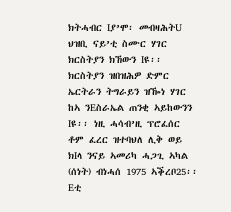ክትሓብር Iያ’ሞ፡ መብዛሕትU ህዝቢ ናይ’ቲ ስሙር ሃገር ክርስትያን ክኸውን Iዩ፡፡ ክርስትያን ዝበዝሕዎ ድምር ኤርትራን ትግራይን ዝዀነ ሃገር ከኣ ንEስራኤል ጠንቂ ኣይከውንን Iዩ፡፡ ነዚ ሓሳብ’ዚ ፕሮፈሰር ቶም ፈረር ዝተባህለ ሊቅ ወይ ክIላ ንናይ ኣመሪካ ሓጋጊ ኣካል (ሰነት) ብነሓሰ 1975 ኣቕረቦ25፡፡
Eቲ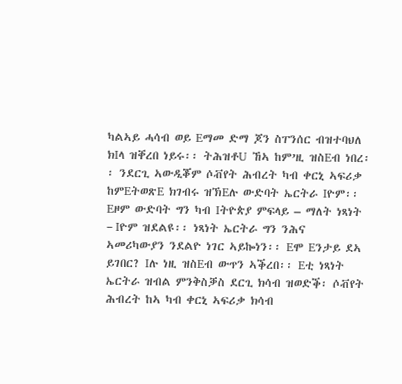ካልኣይ ሓሳብ ወይ Eማመ ድማ ጆን ስፐንሰር ብዝተባህለ ክIላ ዝቐረበ ነይሩ፡፡ ትሕዝቶU ኸኣ ከም’ዚ ዝስEብ ነበረ፡፡ ንደርጊ ኣውዲቖም ሶቭየት ሕብረት ካብ ቀርኒ ኣፍሪቃ ከምEትወጽE ክገብሩ ዝኽEሉ ውድባት ኤርትራ Iዮም፡፡ Eዞም ውድባት ግን ካብ Iትዮጵያ ምፍላይ – ማለት ነጻነት – Iዮም ዝደልዩ፡፡ ነጻነት ኤርትራ ግን ንሕና ኣመሪካውያን ንደልዮ ነገር ኣይኰነን፡፡ Eሞ Eንታይ ደኣ ይገበር? Iሉ ነዚ ዝስEብ ውጥን ኣቕረበ፡፡ Eቲ ነጻነት ኤርትራ ዝብል ምንቅስቓስ ደርጊ ክሳብ ዝወድቕ፡ ሶቭየት ሕብረት ከኣ ካብ ቀርኒ ኣፍሪቃ ክሳብ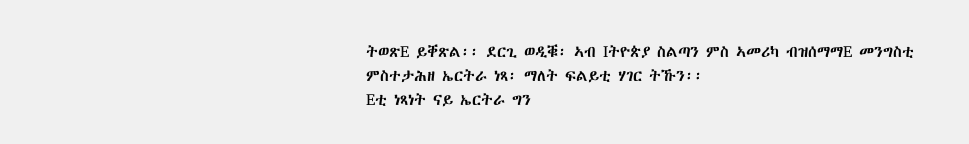ትወጽE ይቐጽል፡፡ ደርጊ ወዲቑ፡ ኣብ Iትዮጵያ ስልጣን ምስ ኣመሪካ ብዝሰማማE መንግስቲ ምስተታሕዘ ኤርትራ ነጻ፡ ማለት ፍልይቲ ሃገር ትኹን፡፡
Eቲ ነጻነት ናይ ኤርትራ ግን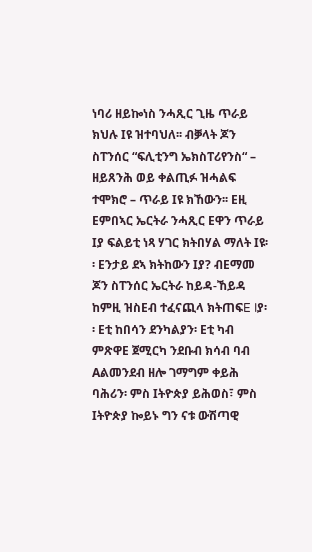ነባሪ ዘይኰነስ ንሓጺር ጊዜ ጥራይ ክህሉ Iዩ ዝተባህለ፡፡ ብቓላት ጆን ስፐንሰር “ፍሊቲንግ ኤክስፐሪየንስ“ – ዘይጸንሕ ወይ ቀልጢፉ ዝሓልፍ ተሞክሮ – ጥራይ Iዩ ክኸውን፡፡ Eዚ Eምበኣር ኤርትራ ንሓጺር Eዋን ጥራይ Iያ ፍልይቲ ነጻ ሃገር ክትበሃል ማለት Iዩ፡፡ Eንታይ ደኣ ክትከውን Iያ? ብEማመ ጆን ስፐንሰር ኤርትራ ከይዳ-ኸይዳ ከምዚ ዝስEብ ተፈናጪላ ክትጠፍE Iያ፡፡ Eቲ ከበሳን ደንካልያን፡ Eቲ ካብ ምጽዋE ጀሚርካ ንደቡብ ክሳብ ባብ Aልመንደብ ዘሎ ገማግም ቀይሕ ባሕሪን፡ ምስ Iትዮጵያ ይሕወስ፣ ምስ Iትዮጵያ ኰይኑ ግን ናቱ ውሽጣዊ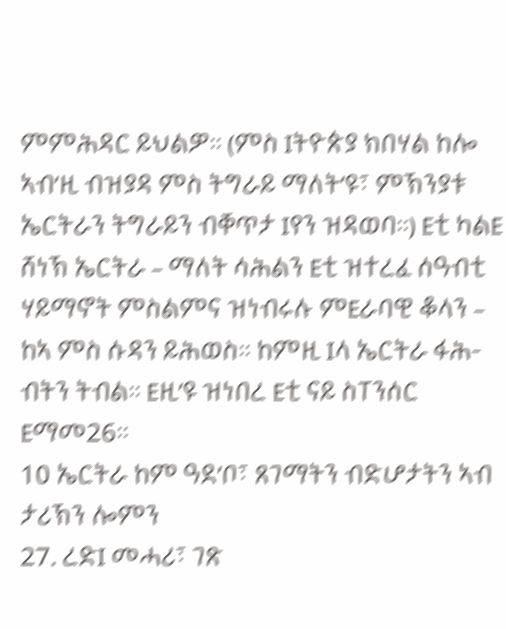ምምሕዳር ይህልዎ፡፡ (ምስ Iትዮጵያ ክበሃል ከሎ ኣብ’ዚ ብዝያዳ ምስ ትግራይ ማለት’ዩ፣ ምኽንያቱ ኤርትራን ትግራይን ብቐጥታ Iየን ዝዳወባ፡፡) Eቲ ካልE ሸነኽ ኤርትራ – ማለት ሳሕልን Eቲ ዝተረፈ ሰዓብቲ ሃይማኖት ምስልምና ዝነብሩሉ ምEራባዊ ቆላን – ከኣ ምስ ሱዳን ይሕወስ፡፡ ከምዚ Iላ ኤርትራ ፋሕ-ብትን ትብል፡፡ Eዚ’ዩ ዝነበረ Eቲ ናይ ስፐንሰር Eማመ26፡፡
10 ኤርትራ ከም ዓደ’ቦ፣ ጸገማትን ብድሆታትን ኣብ ታሪኽን ሎምን
27. ረድI መሓሪ፣ ገጽ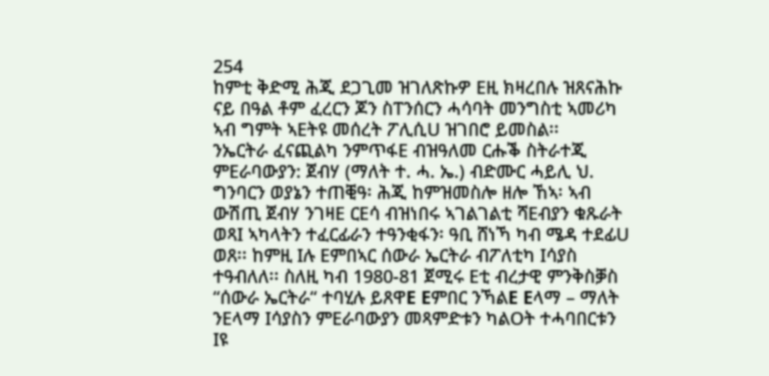254
ከምቲ ቅድሚ ሕጂ ደጋጊመ ዝገለጽኩዎ Eዚ ክዛረበሉ ዝጸናሕኩ ናይ በዓል ቶም ፈረርን ጆን ስፐንሰርን ሓሳባት መንግስቲ ኣመሪካ ኣብ ግምት ኣEትዩ መሰረት ፖሊሲU ዝገበሮ ይመስል፡፡
ንኤርትራ ፈናጪልካ ንምጥፋE ብዝዓለመ ርሑቕ ስትራተጂ ምEራባውያን: ጀብሃ (ማለት ተ. ሓ. ኤ.) ብድሙር ሓይሊ ህ. ግንባርን ወያኔን ተጠቒዓ፡ ሕጂ ከምዝመስሎ ዘሎ ኸኣ፡ ኣብ ውሽጢ ጀብሃ ንገዛE ርEሳ ብዝነበሩ ኣገልገልቲ ሻEብያን ቁጹራት ወጻI ኣካላትን ተፈርፊራን ተዓንቂፋን፡ ዓቢ ሸነኻ ካብ ሜዳ ተደፊU ወጸ፡፡ ከምዚ Iሉ Eምበኣር ሰውራ ኤርትራ ብፖለቲካ Iሳያስ ተዓብለለ፡፡ ስለዚ ካብ 1980-81 ጀሚሩ Eቲ ብረታዊ ምንቅስቓስ “ሰውራ ኤርትራ“ ተባሂሉ ይጸዋE Eምበር ንኻልE Eላማ – ማለት ንEላማ Iሳያስን ምEራባውያን መጻምድቱን ካልOት ተሓባበርቱን Iዩ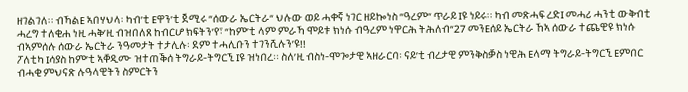ዘገልገለ፡፡ ብኻልE ኣበሃህላ፡ ካብ’ቲ Eዋን’ቲ ጀሚሩ “ሰውራ ኤርትራ“ ህሉው ወይ ሓቀኛ ነገር ዘይኰነስ “ዓረም“ ጥራይ Iዩ ነይሩ፡፡ ካብ መጽሓፍ ረድI መሓሪ ሓንቲ ውቅብቲ ሓረግ ተለቂሐ ነዚ ሓቅ’ዚ ብዝበለጸ ከብርሆ ክፍትን’የ፣ “ከም’ቲ ላም ምራኻ ሞይቱ ክነሱ ብዓረም ነዋርሕ ትሕለብ“27 መንEሰይ ኤርትራ ኸኣ ሰውራ ተጨዊዩ ክነሱ ብኣምሰሉ ሰውራ ኤርትራ ንዓመታት ተታሊሉ፡ ደም ተሓሊቡን ተገንሺሉን’ዩ!!
ፖለቲካ Iሳያስ ከም’ቲ ኣቐዲሙ ዝተጠቕሰ ትግራይ-ትግርኚ Iዩ ዝነበረ፡፡ ስለ’ዚ ብስነ-ሞጐታዊ ኣዘራርባ፡ ናይ’ቲ ብረታዊ ምንቅስቓስ ነዊሕ Eላማ ትግራይ-ትግርኚ Eምበር ብሓቂ ምህናጽ ሉዓላዊትን ስምርትን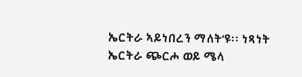ኤርትራ ኣይነበረን ማለት’ዩ፡፡ ነጻነት ኤርትራ ጭርሖ ወይ ሜላ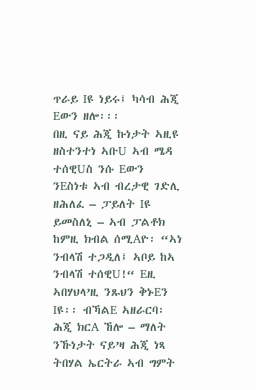ጥራይ Iዩ ነይሩ፤ ካሳብ ሕጂ Eውን ዘሎ፡፡፡
በዚ ናይ ሕጂ ኩነታት ኣዚዩ ዘስተንተነ ኣቡU ኣብ ሜዳ ተሰዊUስ ንሱ Eውን ንEስነቱ ኣብ ብረታዊ ገድሊ ዘሕለፈ – ፓይለት Iዩ ይመስለኒ – ኣብ ፓልቶክ ከምዚ ክብል ሰሚAዮ፡ “ኣነ ንብላሽ ተጋዲለ፤ ኣቦይ ከኣ ንብላሽ ተሰዊU!“ Eዚ ኣበሃህላ’ዚ ንጹህን ቅኑEን Iዩ፡፡ ብኻልE ኣዘራርባ፡ ሕጂ ክርA ኸሎ – ማለት ንኹነታት ናይ’ዛ ሕጂ ነጻ ትበሃል ኤርትራ ኣብ ግምት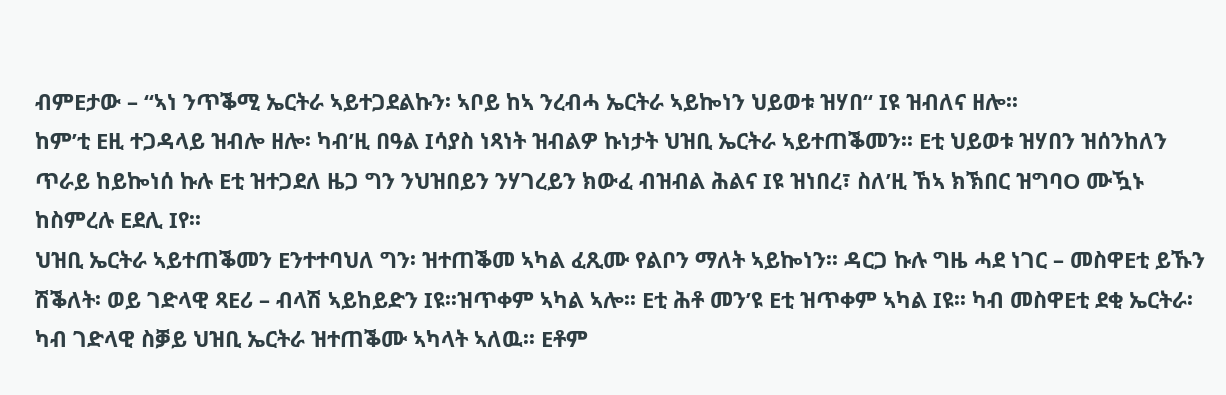ብምEታው – “ኣነ ንጥቕሚ ኤርትራ ኣይተጋደልኩን፡ ኣቦይ ከኣ ንረብሓ ኤርትራ ኣይኰነን ህይወቱ ዝሃበ“ Iዩ ዝብለና ዘሎ፡፡
ከም’ቲ Eዚ ተጋዳላይ ዝብሎ ዘሎ፡ ካብ’ዚ በዓል Iሳያስ ነጻነት ዝብልዎ ኩነታት ህዝቢ ኤርትራ ኣይተጠቕመን፡፡ Eቲ ህይወቱ ዝሃበን ዝሰንከለን ጥራይ ከይኰነሰ ኩሉ Eቲ ዝተጋደለ ዜጋ ግን ንህዝበይን ንሃገረይን ክውፈ ብዝብል ሕልና Iዩ ዝነበረ፣ ስለ’ዚ ኸኣ ክኽበር ዝግባO ሙዃኑ ከስምረሉ Eደሊ Iየ፡፡
ህዝቢ ኤርትራ ኣይተጠቕመን Eንተተባህለ ግን፡ ዝተጠቕመ ኣካል ፈጺሙ የልቦን ማለት ኣይኰነን፡፡ ዳርጋ ኩሉ ግዜ ሓደ ነገር – መስዋEቲ ይኹን ሽቕለት፡ ወይ ገድላዊ ጻEሪ – ብላሽ ኣይከይድን Iዩ፡፡ዝጥቀም ኣካል ኣሎ፡፡ Eቲ ሕቶ መን’ዩ Eቲ ዝጥቀም ኣካል Iዩ፡፡ ካብ መስዋEቲ ደቂ ኤርትራ፡ ካብ ገድላዊ ስቓይ ህዝቢ ኤርትራ ዝተጠቕሙ ኣካላት ኣለዉ፡፡ Eቶም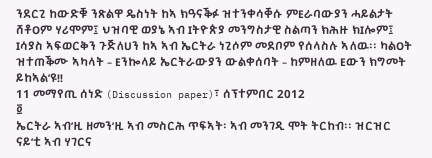ንደርጊ ከውድቑ ንጽልዋ ዴስነት ከኣ ክዓናቕፉ ዝተንቀሳቐሱ ምEራባውያን ሓይልታት ሸቶOም ሃሪሞም፤ ህዝባዊ ወያኔ ኣብ Iትዮጵያ መንግስታዊ ስልጣን ክሕዙ ክIሎም፤ Iሳያስ ኣፍወርቅን ጉጅለUን ከኣ ኣብ ኤርትራ ነጊሶም መደቦም የሰላስሉ ኣለዉ፡፡ ካልOት ዝተጠቕሙ ኣካላት – Eንኰላይ ኤርትራውያን ውልቀሰባት – ከምዘለዉ Eውን ክግመት ይከኣል’ዩ!!
11 መማየጢ ሰነድ (Discussion paper)፣ ሰፕተምበር 2012
፬
ኤርትራ ኣብ’ዚ ዘመን’ዚ ኣብ መስርሕ ጥፍኣት፡ ኣብ መንገዲ ሞት ትርከብ፡፡ ዝርዝር ናይ’ቲ ኣብ ሃገርና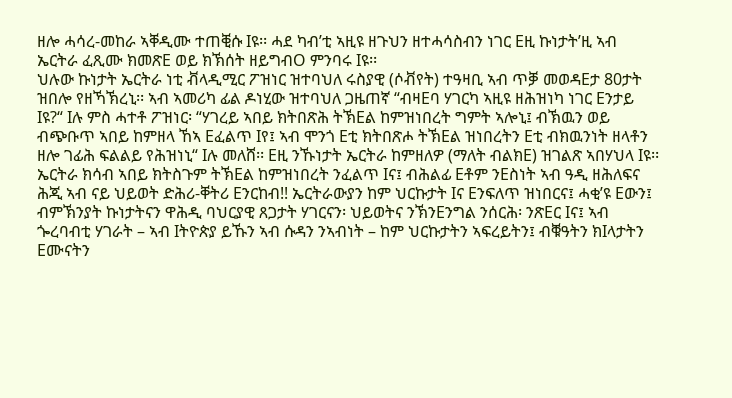ዘሎ ሓሳረ-መከራ ኣቐዲሙ ተጠቒሱ Iዩ፡፡ ሓደ ካብ’ቲ ኣዚዩ ዘጉህን ዘተሓሳስብን ነገር Eዚ ኩነታት’ዚ ኣብ ኤርትራ ፈጺሙ ክመጽE ወይ ክኽሰት ዘይግብO ምንባሩ Iዩ፡፡
ህሉው ኩነታት ኤርትራ ነቲ ቭላዲሚር ፖዝነር ዝተባህለ ሩስያዊ (ሶቭየት) ተዓዛቢ ኣብ ጥቓ መወዳEታ 80ታት ዝበሎ የዘኻኽረኒ፡፡ ኣብ ኣመሪካ ፊል ዶነሂው ዝተባህለ ጋዜጠኛ “ብዛEባ ሃገርካ ኣዚዩ ዘሕዝነካ ነገር Eንታይ Iዩ?“ Iሉ ምስ ሓተቶ ፖዝነር፡ “ሃገረይ ኣበይ ክትበጽሕ ትኽEል ከምዝነበረት ግምት ኣሎኒ፤ ብኽዉን ወይ ብጭቡጥ ኣበይ ከምዘላ ኸኣ Eፈልጥ Iየ፤ ኣብ ሞንጎ Eቲ ክትበጽሖ ትኽEል ዝነበረትን Eቲ ብክዉንነት ዘላቶን ዘሎ ገፊሕ ፍልልይ የሕዝነኒ“ Iሉ መለሸ፡፡ Eዚ ንኹነታት ኤርትራ ከምዘለዎ (ማለት ብልክE) ዝገልጽ ኣበሃህላ Iዩ፡፡
ኤርትራ ክሳብ ኣበይ ክትስጉም ትኽEል ከምዝነበረት ንፈልጥ Iና፤ ብሕልፊ Eቶም ንEስነት ኣብ ዓዲ ዘሕለፍና ሕጂ ኣብ ናይ ህይወት ድሕሪ-ቐትሪ Eንርከብ!! ኤርትራውያን ከም ህርኩታት Iና Eንፍለጥ ዝነበርና፤ ሓቂ’ዩ Eውን፤ ብምኽንያት ኩነታትናን ዋሕዲ ባህርያዊ ጸጋታት ሃገርናን፡ ህይወትና ንኽንEንግል ንሰርሕ፡ ንጽEር Iና፤ ኣብ ጐረባብቲ ሃገራት – ኣብ Iትዮጵያ ይኹን ኣብ ሱዳን ንኣብነት – ከም ህርኩታትን ኣፍረይትን፤ ብቑዓትን ክIላታትን Eሙናትን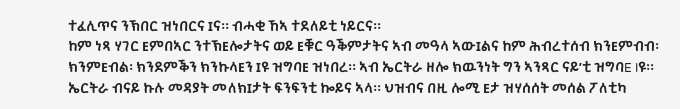ተፈሊጥና ንኽበር ዝነበርና Iና፡፡ ብሓቂ ኸኣ ተደለይቲ ነይርና፡፡
ከም ነጻ ሃገር Eምበኣር ንተኽEሎታትና ወይ Eቑር ዓቕምታትና ኣብ መዓላ ኣውIልና ከም ሕብረተሰብ ክንEምብብ፡ ክንምEብል፡ ክንደምቕን ክንኩላEን Iዩ ዝግባE ዝነበረ፡፡ ኣብ ኤርትራ ዘሎ ክዉንነት ግን ኣንጻር ናይ’ቲ ዝግባE Iዩ፡፡
ኤርትራ ብናይ ኩሉ መዳያት መለክIታት ፍንፍንቲ ኰይና ኣላ፡፡ ህዝብና በዚ ሎሚ Eታ ዝሃሰሰት መሰል ፖለቲካ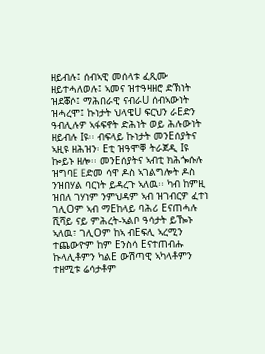ዘይብሉ፤ ሰብኣዊ መሰላቱ ፈጺሙ ዘይተሓለወሉ፤ ኣመና ዝተዓዛዘሮ ድኽነት ዝደቖሶ፤ ማሕበራዊ ናብራU ሰብኣውነት ዝሓረሞ፤ ኩነታት ህላዌU ፍርህን ራEድን ዓብሊሉዎ ኣፋፍኖት ድሕነት ወይ ሕሉውነት ዘይብሉ Iዩ፡፡ ብፍላይ ኩነታት መንEሰያትና ኣዚዩ ዘሕዝን፡ Eቲ ዝዓሞቐ ትራጀዲ Iዩ ኰይኑ ዘሎ፡፡ መንEሰያትና ኣብቲ ክሕጐሱሉ ዝግባE Eድመ ሳዋ ዶስ ኣገልግሎት ዶስ ንዝበሃል ባርነት ይዳረጉ ኣለዉ፡፡ ካብ ከምዚ ዝበለ ገሃነም ንምህዳም ኣብ ዝገብርዎ ፈተነ ገሊOም ኣብ ማEከላይ ባሕሪ Eናጠሓሉ ሺሻይ ናይ ምሕረት-ኣልቦ ዓሳታት ይዀኑ ኣለዉ፣ ገሊOም ከኣ ብEፍሊ ኣረሚን ተጨውዮም ከም Eንስሳ Eናተጠብሑ ኩላሊቶምን ካልE ውሽጣዊ ኣካላቶምን ተዘሚቱ ሬሳታቶም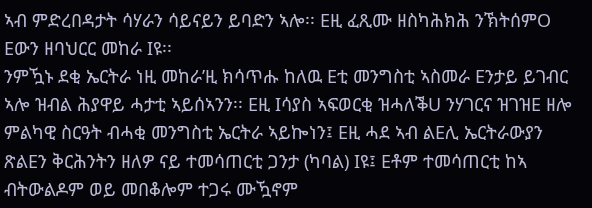ኣብ ምድረበዳታት ሳሃራን ሳይናይን ይባድን ኣሎ፡፡ Eዚ ፈጺሙ ዘስካሕክሕ ንኽትሰምO Eውን ዘባህርር መከራ Iዩ፡፡
ንምዃኑ ደቂ ኤርትራ ነዚ መከራ’ዚ ክሳጥሑ ከለዉ Eቲ መንግስቲ ኣስመራ Eንታይ ይገብር ኣሎ ዝብል ሕያዋይ ሓታቲ ኣይሰኣንን፡፡ Eዚ Iሳያስ ኣፍወርቂ ዝሓለቕU ንሃገርና ዝገዝE ዘሎ ምልካዊ ስርዓት ብሓቂ መንግስቲ ኤርትራ ኣይኰነን፤ Eዚ ሓደ ኣብ ልEሊ ኤርትራውያን ጽልEን ቅርሕንትን ዘለዎ ናይ ተመሳጠርቲ ጋንታ (ካባል) Iዩ፤ Eቶም ተመሳጠርቲ ከኣ ብትውልዶም ወይ መበቆሎም ተጋሩ ሙዃኖም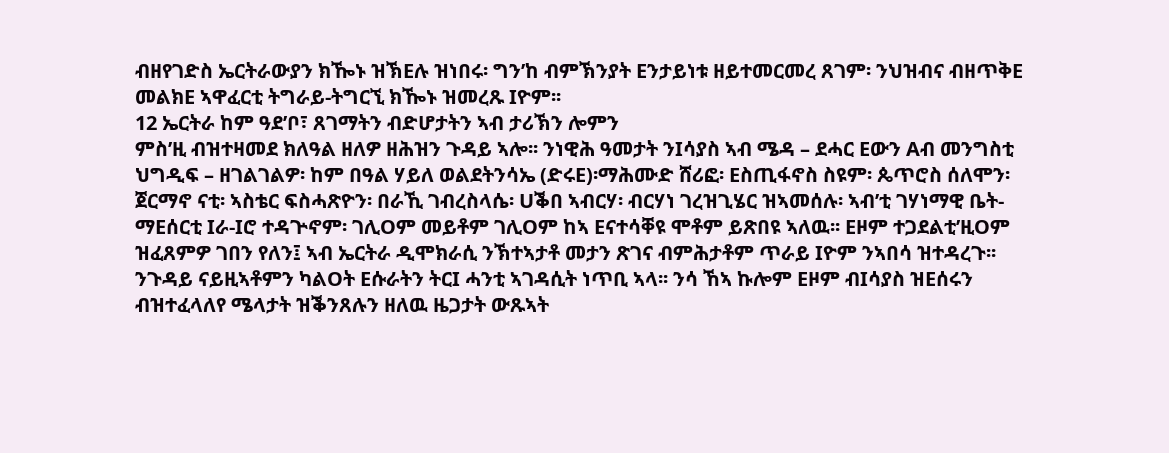ብዘየገድስ ኤርትራውያን ክዀኑ ዝኽEሉ ዝነበሩ፡ ግን’ከ ብምኽንያት Eንታይነቱ ዘይተመርመረ ጸገም፡ ንህዝብና ብዘጥቅE መልክE ኣዋፈርቲ ትግራይ-ትግርኚ ክዀኑ ዝመረጹ Iዮም፡፡
12 ኤርትራ ከም ዓደ’ቦ፣ ጸገማትን ብድሆታትን ኣብ ታሪኽን ሎምን
ምስ’ዚ ብዝተዛመደ ክለዓል ዘለዎ ዘሕዝን ጉዳይ ኣሎ፡፡ ንነዊሕ ዓመታት ንIሳያስ ኣብ ሜዳ – ደሓር Eውን Aብ መንግስቲ ህግዲፍ – ዘገልገልዎ፡ ከም በዓል ሃይለ ወልደትንሳኤ (ድሩE)፡ማሕሙድ ሸሪፎ፡ Eስጢፋኖስ ስዩም፡ ጴጥሮስ ሰለሞን፡ ጀርማኖ ናቲ፡ ኣስቴር ፍስሓጽዮን፡ በራኺ ገብረስላሴ፡ Uቕበ ኣብርሃ፡ ብርሃነ ገረዝጊሄር ዝኣመሰሉ፡ ኣብ’ቲ ገሃነማዊ ቤት-ማEሰርቲ Iራ-Iሮ ተዳጕኖም፡ ገሊOም መይቶም ገሊOም ከኣ Eናተሳቐዩ ሞቶም ይጽበዩ ኣለዉ፡፡ Eዞም ተጋደልቲ’ዚOም ዝፈጸምዎ ገበን የለን፤ ኣብ ኤርትራ ዲሞክራሲ ንኽተኣታቶ መታን ጽገና ብምሕታቶም ጥራይ Iዮም ንኣበሳ ዝተዳረጉ፡፡ ንጉዳይ ናይዚኣቶምን ካልOት Eሱራትን ትርI ሓንቲ ኣገዳሲት ነጥቢ ኣላ፡፡ ንሳ ኸኣ ኩሎም Eዞም ብIሳያስ ዝEሰሩን ብዝተፈላለየ ሜላታት ዝቕንጸሉን ዘለዉ ዜጋታት ውጹኣት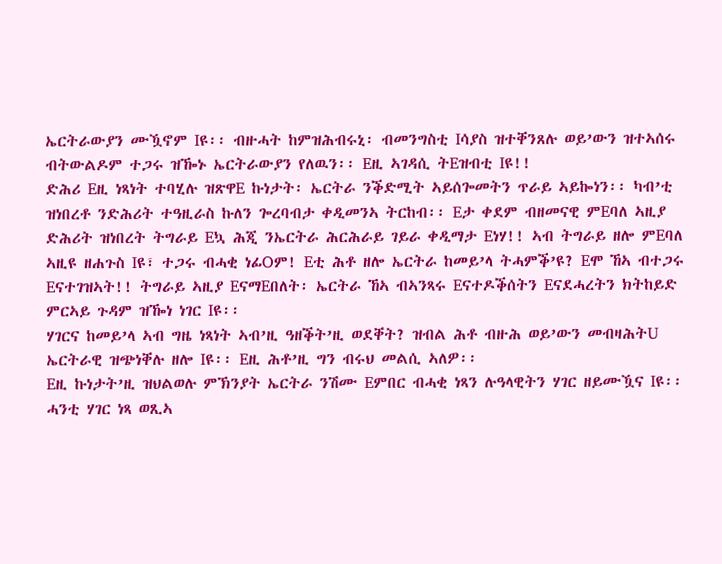ኤርትራውያን ሙዃኖም Iዩ፡፡ ብዙሓት ከምዝሕብሩኒ፡ ብመንግስቲ Iሳያስ ዝተቐንጸሉ ወይ’ውን ዝተኣሰሩ ብትውልዶም ተጋሩ ዝዀኑ ኤርትራውያን የለዉን፡፡ Eዚ ኣገዳሲ ትEዝብቲ Iዩ!!
ድሕሪ Eዚ ነጻነት ተባሂሉ ዝጽዋE ኩነታት፡ ኤርትራ ንቕድሚት ኣይሰጐመትን ጥራይ ኣይኰነን፡፡ ካብ’ቲ ዝነበረቶ ንድሕሪት ተዓዚራስ ኩለን ጐረባብታ ቀዲመንኣ ትርከብ፡፡ Eታ ቀደም ብዘመናዊ ምEባለ ኣዚያ ድሕሪት ዝነበረት ትግራይ Eኳ ሕጂ ንኤርትራ ሕርሕራይ ገይራ ቀዲማታ Eነሃ!! ኣብ ትግራይ ዘሎ ምEባለ ኣዚዩ ዘሐጉስ Iዩ፣ ተጋሩ ብሓቂ ነፊOም! Eቲ ሕቶ ዘሎ ኤርትራ ከመይ’ላ ትሓምቕ’ዩ? Eሞ ኸኣ ብተጋሩ Eናተገዝኣት!! ትግራይ ኣዚያ EናማEበለት፡ ኤርትራ ኸኣ ብኣንጻሩ Eናተዶቕሰትን Eናደሓረትን ክትከይድ ምርኣይ ጉዳም ዝዀነ ነገር Iዩ፡፡
ሃገርና ከመይ’ላ ኣብ ግዜ ነጻነት ኣብ’ዚ ዓዘቕት’ዚ ወደቐት? ዝብል ሕቶ ብዙሕ ወይ’ውን መብዛሕትU ኤርትራዊ ዝጭነቐሉ ዘሎ Iዩ፡፡ Eዚ ሕቶ’ዚ ግን ብሩህ መልሲ ኣለዎ፡፡
Eዚ ኩነታት’ዚ ዝህልወሉ ምኽንያት ኤርትራ ንሽሙ Eምበር ብሓቂ ነጻን ሉዓላዊትን ሃገር ዘይሙዃና Iዩ፡፡ ሓንቲ ሃገር ነጻ ወጺኣ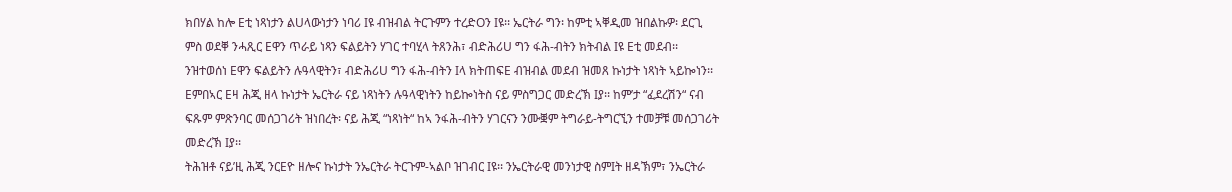ክበሃል ከሎ Eቲ ነጻነታን ልUላውነታን ነባሪ Iዩ ብዝብል ትርጉምን ተረድOን Iዩ፡፡ ኤርትራ ግን፡ ከምቲ ኣቐዲመ ዝበልኩዎ፡ ደርጊ ምስ ወደቐ ንሓጺር Eዋን ጥራይ ነጻን ፍልይትን ሃገር ተባሂላ ትጸንሕ፣ ብድሕሪU ግን ፋሕ-ብትን ክትብል Iዩ Eቲ መደብ፡፡ ንዝተወሰነ Eዋን ፍልይትን ሉዓላዊትን፣ ብድሕሪU ግን ፋሕ-ብትን Iላ ክትጠፍE ብዝብል መደብ ዝመጸ ኩነታት ነጻነት ኣይኰነን፡፡ Eምበኣር Eዛ ሕጂ ዘላ ኩነታት ኤርትራ ናይ ነጻነትን ሉዓላዊነትን ከይኰነትስ ናይ ምስግጋር መድረኽ Iያ፡፡ ከም’ታ “ፈደረሽን“ ናብ ፍጹም ምጽንባር መሰጋገሪት ዝነበረት፡ ናይ ሕጂ “ነጻነት“ ከኣ ንፋሕ-ብትን ሃገርናን ንሙቛም ትግራይ-ትግርኚን ተመቻቹ መሰጋገሪት መድረኽ Iያ፡፡
ትሕዝቶ ናይ’ዚ ሕጂ ንርEዮ ዘሎና ኩነታት ንኤርትራ ትርጉም-ኣልቦ ዝገብር Iዩ፡፡ ንኤርትራዊ መንነታዊ ስምIት ዘዳኽም፣ ንኤርትራ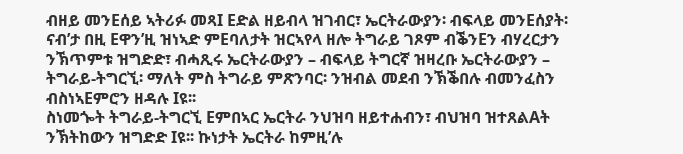ብዘይ መንEሰይ ኣትሪፉ መጻI Eድል ዘይብላ ዝገብር፣ ኤርትራውያን፡ ብፍላይ መንEሰያት፡ ናብ’ታ በዚ Eዋን’ዚ ዝነኣድ ምEባለታት ዝርኣየላ ዘሎ ትግራይ ገጾም ብቕንEን ብሃረርታን ንኽጥምቱ ዝግድድ፣ ብሓጺሩ ኤርትራውያን – ብፍላይ ትግርኛ ዝዛረቡ ኤርትራውያን – ትግራይ-ትግርኚ፡ ማለት ምስ ትግራይ ምጽንባር፡ ንዝብል መደብ ንኽቕበሉ ብመንፈስን ብስነኣEምሮን ዘዳሉ Iዩ፡፡
ስነመጐት ትግራይ-ትግርኚ Eምበኣር ኤርትራ ንህዝባ ዘይተሐብን፣ ብህዝባ ዝተጸልAት ንኽትከውን ዝግድድ Iዩ፡፡ ኩነታት ኤርትራ ከምዚ’ሉ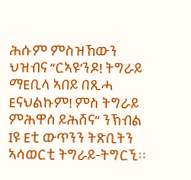ሕሱም ምስዝኸውን ህዝብና “ርኣዩ’ንዶ! ትግራይ ማEቢላ ኣበይ በጺሓ Eናህልኩም! ምስ ትግራይ ምሕዋሰ ይሕሸና“ ንኽብል Iዩ Eቲ ውጥንን ትጽቢትን ኣሳወርቲ ትግራይ-ትግርኚ፡፡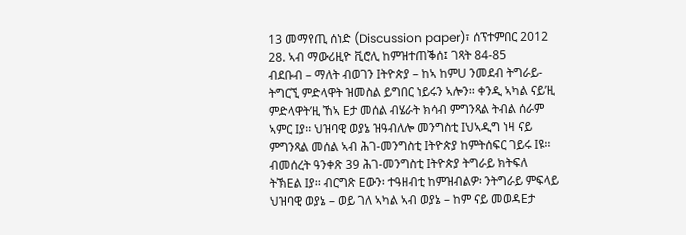13 መማየጢ ሰነድ (Discussion paper)፣ ሰፕተምበር 2012
28. ኣብ ማውሪዚዮ ቪሮሊ ከምዝተጠቕሰ፤ ገጻት 84-85
ብደቡብ – ማለት ብወገን Iትዮጵያ – ከኣ ከምU ንመደብ ትግራይ-ትግርኚ ምድላዋት ዝመስል ይግበር ነይሩን ኣሎን፡፡ ቀንዲ ኣካል ናይ’ዚ ምድላዋት’ዚ ኸኣ Eታ መሰል ብሄራት ክሳብ ምግንጻል ትብል ሰራም ኣምር Iያ፡፡ ህዝባዊ ወያኔ ዝዓብለሎ መንግስቲ Iህኣዲግ ነዛ ናይ ምግንጻል መሰል ኣብ ሕገ-መንግስቲ Iትዮጵያ ከምትሰፍር ገይሩ Iዩ፡፡ ብመሰረት ዓንቀጽ 39 ሕገ-መንግስቲ Iትዮጵያ ትግራይ ክትፍለ ትኽEል Iያ፡፡ ብርግጽ Eውን፡ ተዓዘብቲ ከምዝብልዎ፡ ንትግራይ ምፍላይ ህዝባዊ ወያኔ – ወይ ገለ ኣካል ኣብ ወያኔ – ከም ናይ መወዳEታ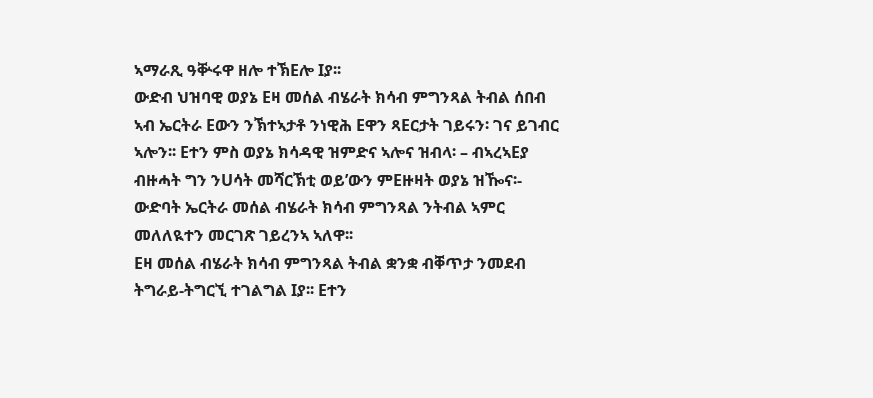ኣማራጺ ዓቝሩዋ ዘሎ ተኽEሎ Iያ፡፡
ውድብ ህዝባዊ ወያኔ Eዛ መሰል ብሄራት ክሳብ ምግንጻል ትብል ሰበብ ኣብ ኤርትራ Eውን ንኽተኣታቶ ንነዊሕ Eዋን ጻEርታት ገይሩን፡ ገና ይገብር ኣሎን፡፡ Eተን ምስ ወያኔ ክሳዳዊ ዝምድና ኣሎና ዝብላ፡ – ብኣረኣEያ ብዙሓት ግን ንUሳት መሻርኽቲ ወይ’ውን ምEዙዛት ወያኔ ዝዀና፡- ውድባት ኤርትራ መሰል ብሄራት ክሳብ ምግንጻል ንትብል ኣምር መለለዪተን መርገጽ ገይረንኣ ኣለዋ፡፡
Eዛ መሰል ብሄራት ክሳብ ምግንጻል ትብል ቋንቋ ብቐጥታ ንመደብ ትግራይ-ትግርኚ ተገልግል Iያ፡፡ Eተን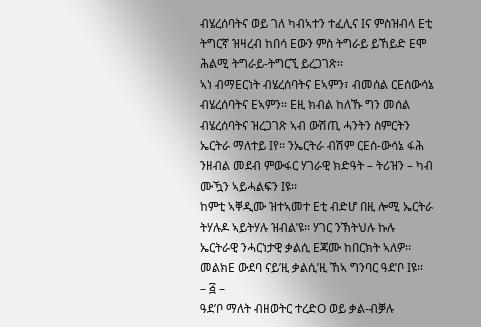ብሄረሰባትና ወይ ገለ ካብኣተን ተፈሊና Iና ምስዝብላ Eቲ ትግርኛ ዝዛረብ ከበሳ Eውን ምስ ትግራይ ይኸይድ Eሞ ሕልሚ ትግራይ-ትግርኚ ይረጋገጽ፡፡
ኣነ ብማEርነት ብሄረሰባትና Eኣምን፣ ብመሰል ርEሰውሳኔ ብሄረሰባትና Eኣምን፡፡ Eዚ ክብል ከለኹ ግን መሰል ብሄረሰባትና ዝረጋገጽ ኣብ ውሽጢ ሓንትን ስምርትን ኤርትራ ማለተይ Iየ፡፡ ንኤርትራ ብሽም ርEሰ-ውሳኔ ፋሕ ንዘብል መደብ ምውፋር ሃገራዊ ክድዓት – ትሪዝን – ካብ ሙዃን ኣይሓልፍን Iዩ፡፡
ከምቲ ኣቐዲሙ ዝተኣመተ Eቲ ብድሆ በዚ ሎሚ ኤርትራ ትሃሉዶ ኣይትሃሉ ዝብል’ዩ፡፡ ሃገር ንኽትህሉ ኩሉ ኤርትራዊ ንሓርነታዊ ቃልሲ Eጃሙ ከበርክት ኣለዎ፡፡ መልክE ውደባ ናይ’ዚ ቃልሲ’ዚ ኸኣ ግንባር ዓደ’ቦ Iዩ፡፡
– ፭ –
ዓደ’ቦ ማለት ብዘወትር ተረድO ወይ ቃል-ብቓሉ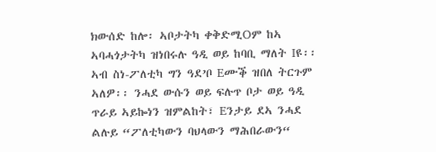ክውሰድ ከሎ፡ ኣቦታትካ ቀቅድሚOም ከኣ ኣባሓጎታትካ ዝነበሩሉ ዓዲ ወይ ከባቢ ማለት Iዩ፡፡ ኣብ ስነ-ፖለቲካ ግን ዓደ’ቦ Eሙቕ ዝበለ ትርጉም ኣለዎ፡፡ ንሓደ ውሱን ወይ ፍሉጥ ቦታ ወይ ዓዲ ጥራይ ኣይኰነን ዝምልከት፣ Eንታይ ደኣ ንሓደ ልሉይ “ፖለቲካውን ባህላውን ማሕበራውን“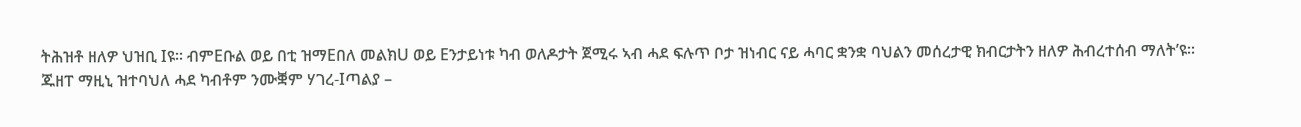ትሕዝቶ ዘለዎ ህዝቢ Iዩ፡፡ ብምEቡል ወይ በቲ ዝማEበለ መልክU ወይ Eንታይነቱ ካብ ወለዶታት ጀሚሩ ኣብ ሓደ ፍሉጥ ቦታ ዝነብር ናይ ሓባር ቋንቋ ባህልን መሰረታዊ ክብርታትን ዘለዎ ሕብረተሰብ ማለት’ዩ፡፡
ጁዘፐ ማዚኒ ዝተባህለ ሓደ ካብቶም ንሙቛም ሃገረ-Iጣልያ –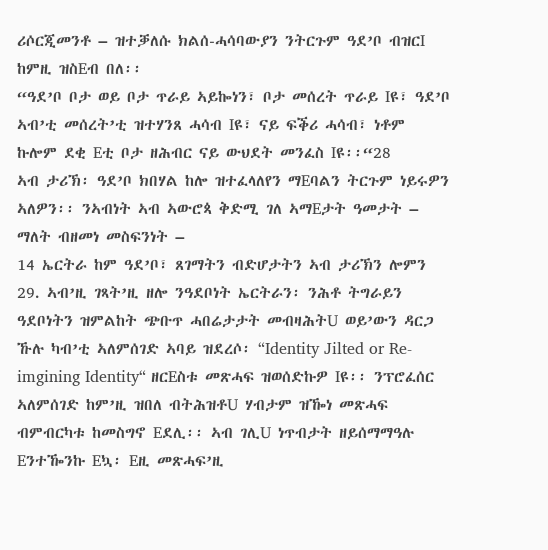ሪሶርጂመንቶ – ዝተቓለሱ ክልሰ-ሓሳባውያን ንትርጉም ዓደ’ቦ ብዝርI ከምዚ ዝስEብ በለ፡፡
“ዓደ’ቦ ቦታ ወይ ቦታ ጥራይ ኣይኰነን፣ ቦታ መሰረት ጥራይ Iዩ፣ ዓደ’ቦ ኣብ’ቲ መሰረት’ቲ ዝተሃንጸ ሓሳብ Iዩ፣ ናይ ፍቕሪ ሓሳብ፣ ነቶም ኩሎም ደቂ Eቲ ቦታ ዘሕብር ናይ ውህደት መንፈስ Iዩ፡፡“28
ኣብ ታሪኽ፡ ዓደ’ቦ ክበሃል ከሎ ዝተፈላለየን ማEባልን ትርጉም ነይሩዎን ኣለዎን፡፡ ንኣብነት ኣብ ኣውሮጳ ቅድሚ ገለ ኣማEታት ዓመታት – ማለት ብዘመነ መስፍንነት –
14 ኤርትራ ከም ዓደ’ቦ፣ ጸገማትን ብድሆታትን ኣብ ታሪኽን ሎምን
29. ኣብ’ዚ ገጻት’ዚ ዘሎ ንዓደቦነት ኤርትራን፡ ንሕቶ ትግራይን ዓደቦነትን ዝምልከት ጭቡጥ ሓበሬታታት መብዛሕትU ወይ’ውን ዳርጋ ኹሉ ካብ’ቲ ኣለምሰገድ ኣባይ ዝደረሶ፡ “Identity Jilted or Re‐imgining Identity“ ዘርEስቱ መጽሓፍ ዝወሰድኩዎ Iዩ፡፡ ንፕሮፈሰር ኣለምሰገድ ከም’ዚ ዝበለ ብትሕዝቶU ሃብታም ዝዀነ መጽሓፍ ብምብርካቱ ከመስግኖ Eደሊ፡፡ ኣብ ገሊU ነጥብታት ዘይሰማማዓሉ Eንተዀንኩ Eኳ፡ Eዚ መጽሓፍ’ዚ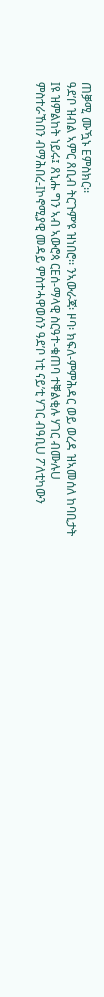ጠቓሚ ሙዃኑ Eምስክር፡፡
ዓደ’ቦ ዝብል ኣምር ጸቢብ ትርጉም’ዩ ዝነበሮ፡፡ ንኣውራጃ፡ ዞባ፡ ክፍለ-ምምሕዳር ወይ ወረዳ ዝኣመሰለ ከባቢታት Iዩ ዝምልከት ነይሩ፤ ጸኒሑ ግን ኣብ ኣውሮጳ ርEሰ-ማላዊ ስርዓተ-ቁጠባ ተቐልቂሉ ሃገር ብሙሉU ምስተራኸበን ብማሕበረ-Iኮኖሚያዊ መዳይ ምስተሓዋወሰን ዓደ’ቦ ነቲ ናይ’ቲ ሃገር ብዓቢU ፖለቲካውን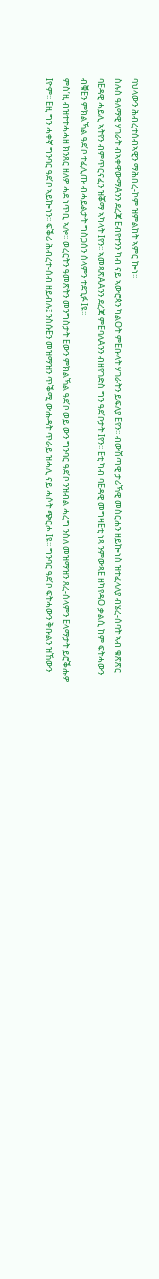ባህላውን ሕብረተሰብኣዊን ማሕበረ-ኮም ዝምልከት ኣምር ኰነ፡፡
ስሉስ ዓለማዊ ሃገራት ብኣቀዋውማAንን ደረጃ Eብየተንን ካብ ናይ ኣውሮጳን ካልOት ምEቡላት ሃገራትን ይፍለያ Eየን፡፡ ብውሽጣዊ ታሪኻዊ መስርሐን ዘይኰነስ ዝተፈላለያ ብሄረ-ሰባት ኣብ ቁጽጽር ባEዳዊ ሓይሊ ኣትየን ብምጥርናፈን ዝቖማ ኣካላት Iየን፡፡ ኣመጻጽAAንን ደረጃ ምEባለAንን ብዘየገድስ ግን ዓደ’ቦታት Iየን፡፡ Eቲ ካብ ባEዳዊ መግዛEቲ ነጻ ንምውጻE ዘካየዳO ቃልሲ ከም ፍትሓውን ብቑEን ምክልኻል ዓደ’ቦ ተፈሊጡ ብሓይልታት ግስጋሰን ሰላምን ተደጊፉ Iዩ፡፡
ምስ’ዚ ብዝተተሓሓዘ ክንጸር ዘለዎ ሓደ ነጥቢ ኣሎ፡፡ ወረርትን ዓመጽትን መንግስታት Eውን ምክልኻል ዓደ’ቦ ወይ ውን ግንባር ዓደ’ቦ ንዝብል ሓረግ ንስለ መዝማዝን ጸረ-ሰላምን Eላማታት ይሮቕሑዎ Iዮም፡፡ Eዚ ግን ሓቀኛ ግንባር ዓደ’ቦ ኣይኰነን፡፡ ፍቕሪ ሕብረተ-ሰብ ዘይብሉ፤ ንስሱEን መዝማዝን ጥቕሚ ውሑዳት ጥራይ ዝሓሊ ናይ ሓሶት ጭርሖ Iዩ፡፡ ግንባር ዓደ’ቦ ፍትሓውን ቅቡልን ዝኸውን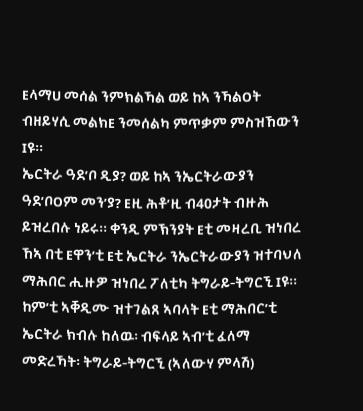EላማU መሰል ንምክልኻል ወይ ከኣ ንኻልOት ብዘይሃሲ መልክE ንመሰልካ ምጥቃም ምስዝኸውን Iዩ፡፡
ኤርትራ ዓደ’ቦ ዲያ? ወይ ከኣ ንኤርትራውያን ዓደ’ቦOም መን’ያ? Eዚ ሕቶ’ዚ ብ40ታት ብዙሕ ይዝረበሉ ነይሩ፡፡ ቀንዲ ምኽንያት Eቲ መዛረቢ ዝነበረ ኸኣ በቲ Eዋን’ቲ Eቲ ኤርትራ ንኤርትራውያን ዝተባህለ ማሕበር ሒዙዎ ዝነበረ ፖለቲካ ትግራይ-ትግርኚ Iዩ፡፡ ከም’ቲ ኣቐዲሙ ዝተገልጸ ኣባላት Eቲ ማሕበር’ቲ ኤርትራ ክብሉ ከለዉ፡ ብፍላይ ኣብ’ቲ ፈለማ መድረኻት፡ ትግራይ-ትግርኚ (ኣለውሃ ምላሽ)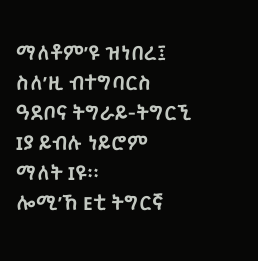ማለቶም’ዩ ዝነበረ፤ ስለ’ዚ ብተግባርስ ዓደቦና ትግራይ-ትግርኚ Iያ ይብሉ ነይሮም ማለት Iዩ፡፡
ሎሚ’ኸ Eቲ ትግርኛ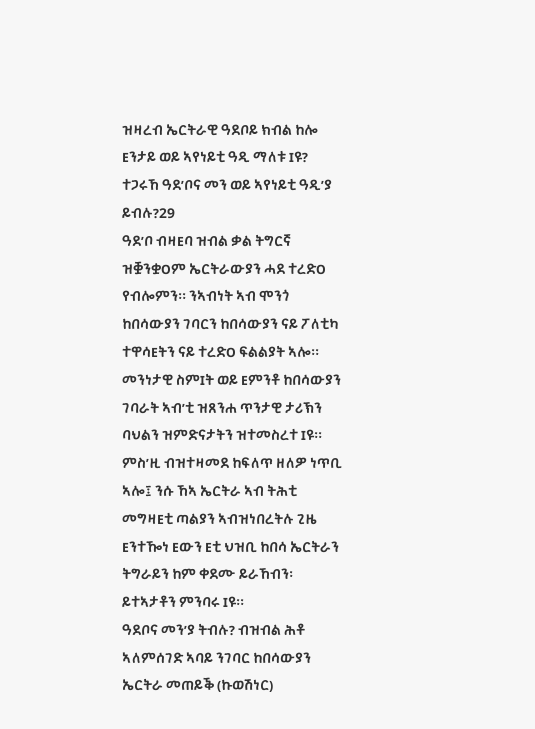ዝዛረብ ኤርትራዊ ዓደቦይ ክብል ከሎ Eንታይ ወይ ኣየነይቲ ዓዲ ማለቱ Iዩ? ተጋሩኸ ዓደ’ቦና መን ወይ ኣየነይቲ ዓዲ’ያ ይብሉ?29
ዓደ’ቦ ብዛEባ ዝብል ቃል ትግርኛ ዝቛንቋOም ኤርትራውያን ሓደ ተረድO የብሎምን፡፡ ንኣብነት ኣብ ሞንጎ ከበሳውያን ገባርን ከበሳውያን ናይ ፖለቲካ ተዋሳEትን ናይ ተረድO ፍልልያት ኣሎ፡፡ መንነታዊ ስምIት ወይ Eምንቶ ከበሳውያን ገባራት ኣብ’ቲ ዝጸንሐ ጥንታዊ ታሪኽን ባህልን ዝምድናታትን ዝተመስረተ Iዩ፡፡ ምስ’ዚ ብዝተዛመደ ከፍለጥ ዘለዎ ነጥቢ ኣሎ፤ ንሱ ኸኣ ኤርትራ ኣብ ትሕቲ መግዛEቲ ጣልያን ኣብዝነበረትሉ ጊዜ Eንተዀነ Eውን Eቲ ህዝቢ ከበሳ ኤርትራን ትግራይን ከም ቀደሙ ይራኸብን፡ ይተኣታቶን ምንባሩ Iዩ፡፡
ዓደቦና መን’ያ ትብሉ? ብዝብል ሕቶ ኣለምሰገድ ኣባይ ንገባር ከበሳውያን ኤርትራ መጠይቕ (ኩወሽነር)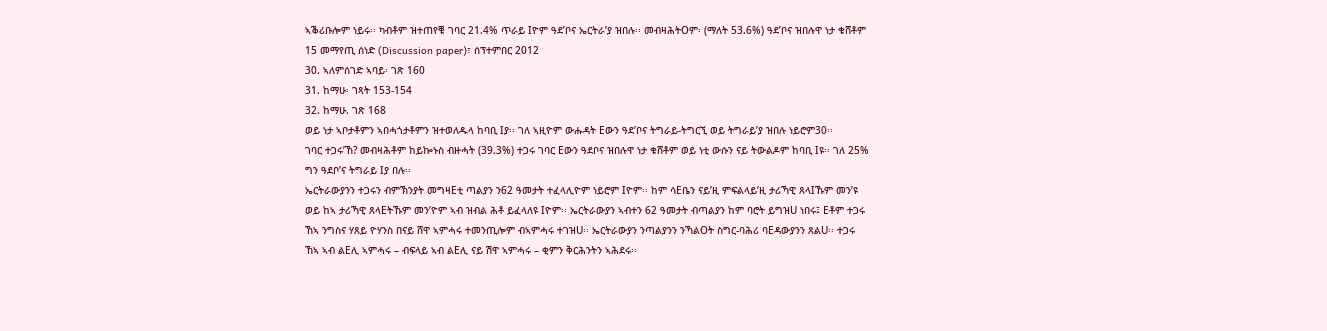ኣቕሪቡሎም ነይሩ፡፡ ካብቶም ዝተጠየቑ ገባር 21.4% ጥራይ Iዮም ዓደ’ቦና ኤርትራ’ያ ዝበሉ፡፡ መብዛሕትOም፡ (ማለት 53.6%) ዓደ’ቦና ዝበሉዋ ነታ ቁሸቶም
15 መማየጢ ሰነድ (Discussion paper)፣ ሰፕተምበር 2012
30. ኣለምሰገድ ኣባይ፡ ገጽ 160
31. ከማሁ፡ ገጻት 153-154
32. ከማሁ. ገጽ 168
ወይ ነታ ኣቦታቶምን ኣበሓጎታቶምን ዝተወለዱላ ከባቢ Iያ፡፡ ገለ ኣዚዮም ውሑዳት Eውን ዓደ’ቦና ትግራይ-ትግርኚ ወይ ትግራይ’ያ ዝበሉ ነይሮም30፡፡
ገባር ተጋሩ’ኸ? መብዛሕቶም ከይኰኑስ ብዙሓት (39.3%) ተጋሩ ገባር Eውን ዓደቦና ዝበሉዋ ነታ ቁሸቶም ወይ ነቲ ውሱን ናይ ትውልዶም ከባቢ Iዩ፡፡ ገለ 25% ግን ዓደቦ’ና ትግራይ Iያ በሉ፡፡
ኤርትራውያንን ተጋሩን ብምኽንያት መግዛEቲ ጣልያን ን62 ዓመታት ተፈላሊዮም ነይሮም Iዮም፡፡ ከም ሳEቤን ናይ’ዚ ምፍልላይ’ዚ ታሪኻዊ ጸላIኹም መን’ዩ ወይ ከኣ ታሪኻዊ ጸላEትኹም መን’ዮም ኣብ ዝብል ሕቶ ይፈላለዩ Iዮም፡፡ ኤርትራውያን ኣብተን 62 ዓመታት ብጣልያን ከም ባሮት ይግዝU ነበሩ፤ Eቶም ተጋሩ ኸኣ ንግስና ሃጸይ ዮሃንስ በናይ ሸዋ ኣምሓሩ ተመንጢሎም ብኣምሓሩ ተገዝU፡፡ ኤርትራውያን ንጣልያንን ንኻልOት ስግር-ባሕሪ ባEዳውያንን ጸልU፡፡ ተጋሩ ኸኣ ኣብ ልEሊ ኣምሓሩ – ብፍላይ ኣብ ልEሊ ናይ ሽዋ ኣምሓሩ – ቂምን ቅርሕንትን ኣሕደሩ፡፡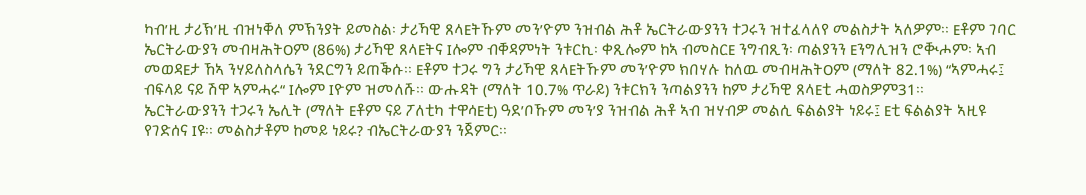ካብ’ዚ ታሪኽ’ዚ ብዝነቐለ ምኽንያት ይመስል፡ ታሪኻዊ ጸላEትኹም መን’ዮም ንዝብል ሕቶ ኤርትራውያንን ተጋሩን ዝተፈላለየ መልስታት ኣለዎም፡፡ Eቶም ገባር ኤርትራውያን መብዛሕትOም (86%) ታሪኻዊ ጸላEትና Iሎም ብቐዳምነት ንቱርኪ፡ ቀጺሎም ከኣ ብመስርE ንግብጺን፡ ጣልያንን Eንግሊዝን ሮቚሖም፡ ኣብ መወዳEታ ኸኣ ንሃይለስላሴን ንደርግን ይጠቕሱ፡፡ Eቶም ተጋሩ ግን ታሪኻዊ ጸላEትኹም መን’ዮም ክበሃሉ ከለዉ መብዛሕትOም (ማለት 82.1%) “ኣምሓሩ፤ ብፍላይ ናይ ሽዋ ኣምሓሩ“ Iሎም Iዮም ዝመለሹ፡፡ ውሑዳት (ማለት 10.7% ጥራይ) ንቱርክን ንጣልያንን ከም ታሪኻዊ ጸላEቲ ሓወስዎም31፡፡
ኤርትራውያንን ተጋሩን ኤሊት (ማለት Eቶም ናይ ፖለቲካ ተዋሳEቲ) ዓደ’ቦኹም መን’ያ ንዝብል ሕቶ ኣብ ዝሃብዎ መልሲ ፍልልያት ነይሩ፤ Eቲ ፍልልያት ኣዚዩ የገድሰና Iዩ፡፡ መልስታቶም ከመይ ነይሩ? ብኤርትራውያን ንጀምር፡፡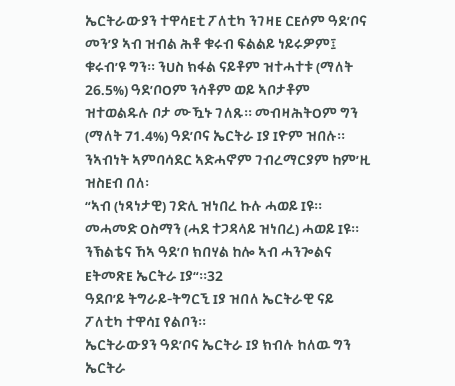ኤርትራውያን ተዋሳEቲ ፖለቲካ ንገዛE ርEሶም ዓደ’ቦና መን’ያ ኣብ ዝብል ሕቶ ቁሩብ ፍልልይ ነይሩዎም፤ ቁሩብ’ዩ ግን፡፡ ንUስ ክፋል ናይቶም ዝተሓተቱ (ማለት 26.5%) ዓደ’ቦOም ንሳቶም ወይ ኣቦታቶም ዝተወልዱሉ ቦታ ሙዃኑ ገለጹ፡፡ መብዛሕትOም ግን (ማለት 71.4%) ዓደ’ቦና ኤርትራ Iያ Iዮም ዝበሉ፡፡ ንኣብነት ኣምባሳደር ኣድሓኖም ገብረማርያም ከም’ዚ ዝስEብ በለ፡
“ኣብ (ነጻነታዊ) ገድሊ ዝነበረ ኩሉ ሓወይ Iዩ፡፡ መሓመድ Oስማን (ሓደ ተጋዳላይ ዝነበረ) ሓወይ Iዩ፡፡ ንኽልቴና ኸኣ ዓደ’ቦ ክበሃል ከሎ ኣብ ሓንጐልና EትመጽE ኤርትራ Iያ“፡፡32
ዓደቦ’ይ ትግራይ-ትግርኚ Iያ ዝበለ ኤርትራዊ ናይ ፖለቲካ ተዋሳI የልቦን፡፡
ኤርትራውያን ዓደ’ቦና ኤርትራ Iያ ክብሉ ከለዉ ግን ኤርትራ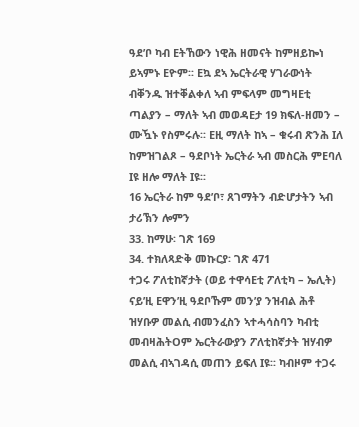ዓደ’ቦ ካብ Eትኸውን ነዊሕ ዘመናት ከምዘይኰነ ይኣምኑ Eዮም፡፡ Eኳ ደኣ ኤርትራዊ ሃገራውነት ብቐንዱ ዝተቐልቀለ ኣብ ምፍላም መግዛEቲ ጣልያን – ማለት ኣብ መወዳEታ 19 ክፍለ-ዘመን – ሙዃኑ የስምሩሉ፡፡ Eዚ ማለት ከኣ – ቁሩብ ጽንሕ Iለ ከምዝገልጾ – ዓደቦነት ኤርትራ ኣብ መስርሕ ምEባለ Iዩ ዘሎ ማለት Iዩ፡፡
16 ኤርትራ ከም ዓደ’ቦ፣ ጸገማትን ብድሆታትን ኣብ ታሪኽን ሎምን
33. ከማሁ፡ ገጽ 169
34. ተክለጻድቅ መኩርያ፡ ገጽ 471
ተጋሩ ፖለቲከኛታት (ወይ ተዋሳEቲ ፖለቲካ – ኤሊት) ናይ’ዚ Eዋን’ዚ ዓደቦኹም መን’ያ ንዝብል ሕቶ ዝሃቡዎ መልሲ ብመንፈስን ኣተሓሳስባን ካብቲ መብዛሕትOም ኤርትራውያን ፖለቲከኛታት ዝሃብዎ መልሲ ብኣገዳሲ መጠን ይፍለ Iዩ፡፡ ካብዞም ተጋሩ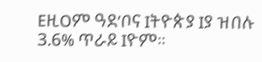EዚOም ዓደ’ቦና Iትዮጵያ Iያ ዝበሉ 3.6% ጥራይ Iዮም፡፡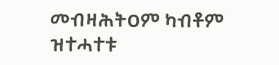መብዛሕትOም ካብቶም ዝተሓተቱ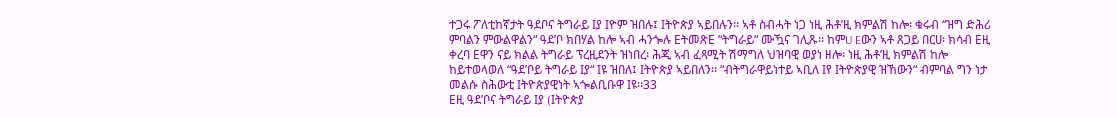ተጋሩ ፖለቲከኛታት ዓደቦና ትግራይ Iያ Iዮም ዝበሉ፤ Iትዮጵያ ኣይበሉን፡፡ ኣቶ ስብሓት ነጋ ነዚ ሕቶ’ዚ ክምልሽ ከሎ፡ ቁሩብ “ዝግ ድሕሪ ምባልን ምውልዋልን“ ዓደ’ቦ ክበሃል ከሎ ኣብ ሓንጐሉ EትመጽE “ትግራይ“ ሙዃና ገሊጹ፡፡ ከምU Eውን ኣቶ ጸጋይ በርሀ፡ ክሳብ Eዚ ቀረባ Eዋን ናይ ክልል ትግራይ ፕረዚደንት ዝነበረ፡ ሕጂ ኣብ ፈጻሚት ሽማግለ ህዝባዊ ወያነ ዘሎ፡ ነዚ ሕቶ’ዚ ክምልሽ ከሎ ከይተወላወለ “ዓደ’ቦይ ትግራይ Iያ“ Iዩ ዝበለ፤ Iትዮጵያ ኣይበለን፡፡ “ብትግራዋይነተይ ኣቢለ Iየ Iትዮጵያዊ ዝኸውን“ ብምባል ግን ነታ መልሱ ስሕውቲ Iትዮጵያዊነት ኣጐልቢቡዋ Iዩ፡፡33
Eዚ ዓደ’ቦና ትግራይ Iያ (Iትዮጵያ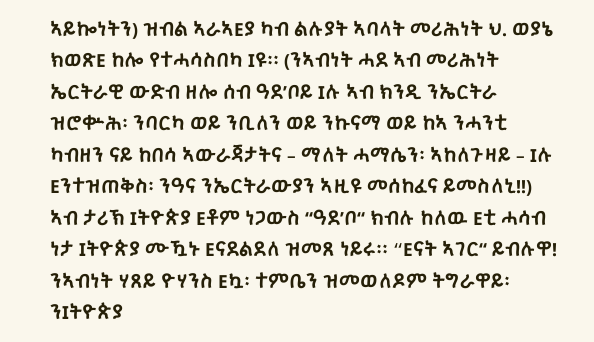ኣይኰነትን) ዝብል ኣራኣEያ ካብ ልሉያት ኣባላት መሪሕነት ህ. ወያኔ ክወጽE ከሎ የተሓሳስበካ Iዩ፡፡ (ንኣብነት ሓደ ኣብ መሪሕነት ኤርትራዊ ውድብ ዘሎ ሰብ ዓደ’ቦይ Iሉ ኣብ ክንዲ ንኤርትራ ዝሮቍሕ፡ ንባርካ ወይ ንቢለን ወይ ንኩናማ ወይ ከኣ ንሓንቲ ካብዘን ናይ ከበሳ ኣውራጃታትና – ማለት ሓማሴን፡ ኣከለጉዛይ – Iሉ Eንተዝጠቅስ፡ ንዓና ንኤርትራውያን ኣዚዩ መሰከፈና ይመስለኒ!!) ኣብ ታሪኽ Iትዮጵያ Eቶም ነጋውስ “ዓደ’ቦ“ ክብሉ ከለዉ Eቲ ሓሳብ ነታ Iትዮጵያ ሙዃኑ Eናደልደለ ዝመጸ ነይሩ፡፡ “Eናት ኣገር“ ይብሉዋ! ንኣብነት ሃጸይ ዮሃንስ Eኳ፡ ተምቤን ዝመወለዶም ትግራዋይ፡ ንIትዮጵያ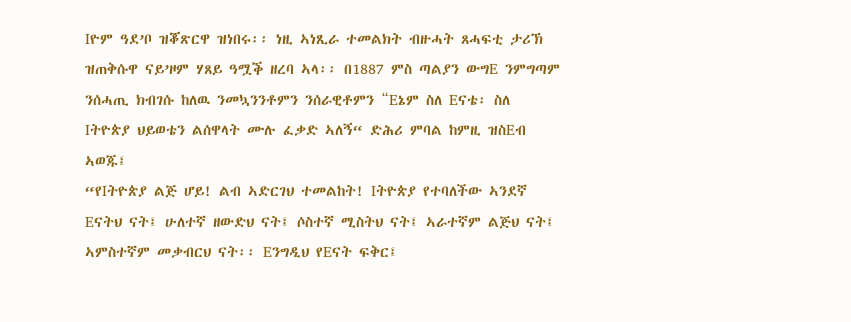Iዮም ዓደ’ቦ ዝቖጽርዋ ዝነበሩ፡፡ ነዚ ኣነጺራ ተመልክት ብዙሓት ጸሓፍቲ ታሪኽ ዝጠቅሱዋ ናይ’ዞም ሃጸይ ዓሟቕ ዘረባ ኣላ፡፡ በ1887 ምስ ጣልያን ውግE ንምግጣም ንሰሓጢ ክብገሱ ከለዉ ንመኳንንቶምን ንሰራዊቶምን “Eኔም ስለ Eናቴ፡ ስለ Iትዮጵያ ህይወቴን ልሰዋላት ሙሉ ፈቃድ ኣለኝ“ ድሕሪ ምባል ከምዚ ዝስEብ ኣወጁ፤
“የIትዮጵያ ልጅ ሆይ! ልብ ኣድርገህ ተመልከት! Iትዮጵያ የተባለችው ኣንደኛ Eናትህ ናት፤ ሁለተኛ ዘውድህ ናት፤ ሶስተኛ ሚስትህ ናት፤ ኣራተኛም ልጅህ ናት፤ ኣምስተኛም መቃብርህ ናት፡፡ Eንግዲህ የEናት ፍቅር፤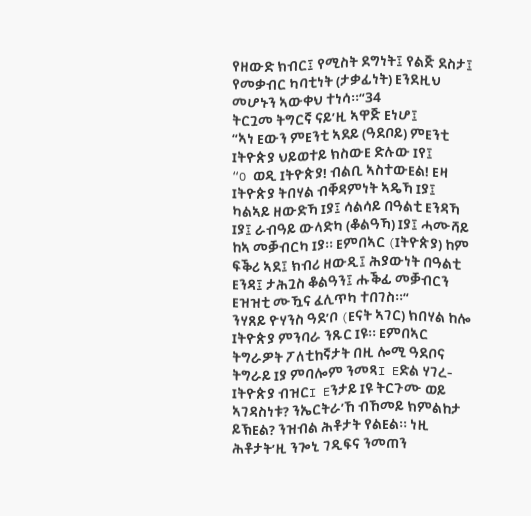የዘውድ ክብር፤ የሚስት ደግነት፤ የልጅ ደስታ፤ የመቃብር ካባቲነት (ታቃፊነት) Eንደዚህ መሆኑን ኣውቀህ ተነሳ፡፡“34
ትርጓመ ትግርኛ ናይ’ዚ ኣዋጅ Eነሆ፤
“ኣነ Eውን ምEንቲ ኣደይ (ዓደቦይ) ምEንቲ Iትዮጵያ ህይወተይ ክስውE ድሉው Iየ፤
“O ወዲ Iትዮጵያ! ብልቢ ኣስተውEል! Eዛ Iትዮጵያ ትበሃል ብቐዳምነት ኣዴኻ Iያ፤ ካልኣይ ዘውድኻ Iያ፤ ሳልሳይ በዓልቲ Eንዳኻ Iያ፤ ራብዓይ ውላድካ (ቆልዓኻ) Iያ፤ ሓሙሻይ ከኣ መቓብርካ Iያ፡፡ Eምበኣር (Iትዮጵያ) ከም ፍቕሪ ኣደ፤ ክብሪ ዘውዲ፤ ሕያውነት በዓልቲ Eንዳ፤ ታሕጓስ ቆልዓን፤ ሑቕፊ መቓብርን Eዝዝቲ ሙዃና ፈሊጥካ ተበገስ፡፡“
ንሃጸይ ዮሃንስ ዓደ’ቦ (Eናት ኣገር) ክበሃል ከሎ Iትዮጵያ ምንባራ ንጹር Iዩ፡፡ Eምበኣር ትግራዎት ፖለቲከኛታት በዚ ሎሚ ዓደቦና ትግራይ Iያ ምባሎም ንመጻI Eድል ሃገረ-Iትዮጵያ ብዝርI Eንታይ Iዩ ትርጉሙ ወይ ኣገዳስነቱ? ንኤርትራ’ኸ ብኸመይ ክምልከታ ይኽEል? ንዝብል ሕቶታት የልEል፡፡ ነዚ ሕቶታት’ዚ ንጐኒ ገዲፍና ንመጠን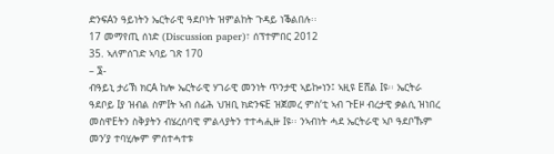ድንፍAን ዓይነትን ኤርትራዊ ዓደቦነት ዝምልከት ጉዳይ ነቕልበሉ፡፡
17 መማየጢ ሰነድ (Discussion paper)፣ ሰፕተምበር 2012
35. ኣለምሰገድ ኣባይ ገጽ 170
– ፮-
ብዓይኒ ታሪኽ ክርA ከሎ ኤርትራዊ ሃገራዊ መንነት ጥንታዊ ኣይኰነን፤ ኣዚዩ Eሸል Iዩ፡፡ ኤርትራ ዓደቦይ Iያ ዝብል ስምIት ኣብ ሰፊሕ ህዝቢ ክድንፍE ዝጀመረ ምስ’ቲ ኣብ ጉEዞ ብረታዊ ቃልሲ ዝነበረ መስዋEትን ስቅያትን ብሄረሰባዊ ምልላያትን ተተሓሒዙ Iዩ፡፡ ንኣብነት ሓደ ኤርትራዊ ኣቦ ዓደቦኹም መን’ያ ተባሂሎም ምሰተሓተቱ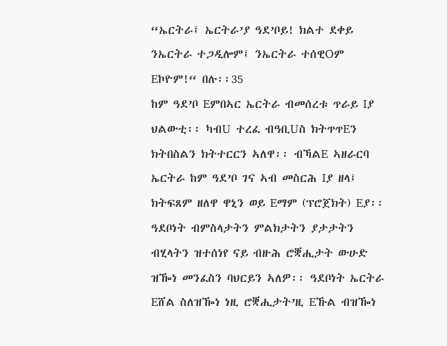“ኤርትራ፤ ኤርትራ’ያ ዓደ’ቦይ! ክልተ ደቀይ ንኤርትራ ተጋዲሎም፤ ንኤርትራ ተሰዊOም Eኮዮም!“ በሉ፡፡35
ከም ዓደ’ቦ Eምበኣር ኤርትራ ብመሰረቱ ጥራይ Iያ ህልውቲ፡፡ ካብU ተረፈ ብዓቢUስ ክትጥጥEን ክትበስልን ክትተርርን ኣለዋ፡፡ ብኻልE ኣዘራርባ ኤርትራ ከም ዓደ’ቦ ገና ኣብ መስርሕ Iያ ዘላ፤ ክትፍጸም ዘለዋ ዋኒን ወይ Eማም (ፕሮጀክት) Eያ፡፡
ዓደቦነት ብምስላታትን ምልክታትን ያታታትን ብሂላትን ዝተሰነየ ናይ ብዙሕ ሮቛሒታት ውሁድ ዝዀነ መንፈስን ባህርይን ኣለዎ፡፡ ዓደቦነት ኤርትራ Eሸል ስለዝዀነ ነዚ ሮቛሒታት’ዚ Eኹል ብዝዀነ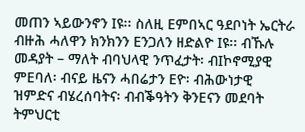መጠን ኣይውንኖን Iዩ፡፡ ስለዚ Eምበኣር ዓደቦነት ኤርትራ ብዙሕ ሓለዋን ክንክንን Eንጋለን ዘድልዮ Iዩ፡፡ ብኹሉ መዳያት – ማለት ብባህላዊ ንጥፈታት፡ ብIኮኖሚያዊ ምEባለ፡ ብናይ ዜናን ሓበሬታን Eዮ፡ ብሕውነታዊ ዝምድና ብሄረሰባትና፡ ብብቕዓትን ቅንEናን መደባት ትምህርቲ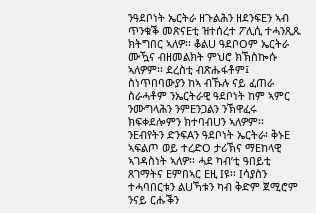ንዓደቦነት ኤርትራ ዘጉልሕን ዘደንፍEን ኣብ ጥንቁቕ መጽናEቲ ዝተሰረተ ፖሊሲ ተሓንጺጹ ክትግበር ኣለዎ፡፡ ቆልU ዓደቦOም ኤርትራ ሙዃና ብዘመልክት ምህሮ ክኽስኰሱ ኣለዎም፡፡ ደረስቲ ብጽሑፋቶም፤ ስነጥበባውያን ከኣ ብኹሉ ናይ ፈጠራ ስራሓቶም ንኤርትራዊ ዓደቦነት ከም ኣምር ንሙግላሕን ንምEንጋልን ንኽዋፈሩ ክፍቀደሎምን ክተባብUን ኣለዎም፡፡
ንEብየትን ድንፍAን ዓደቦነት ኤርትራ፡ ቅኑE ኣፍልጦ ወይ ተረድO ታሪኽና ማEከላዊ ኣገዳስነት ኣለዎ፡፡ ሓደ ካብ’ቲ ዓበይቲ ጸገማትና Eምበኣር Eዚ Iዩ፡፡ Iሳያስን ተሓባበርቱን ልUኻቱን ካብ ቅድም ጀሚሮም ንናይ ርሑቕን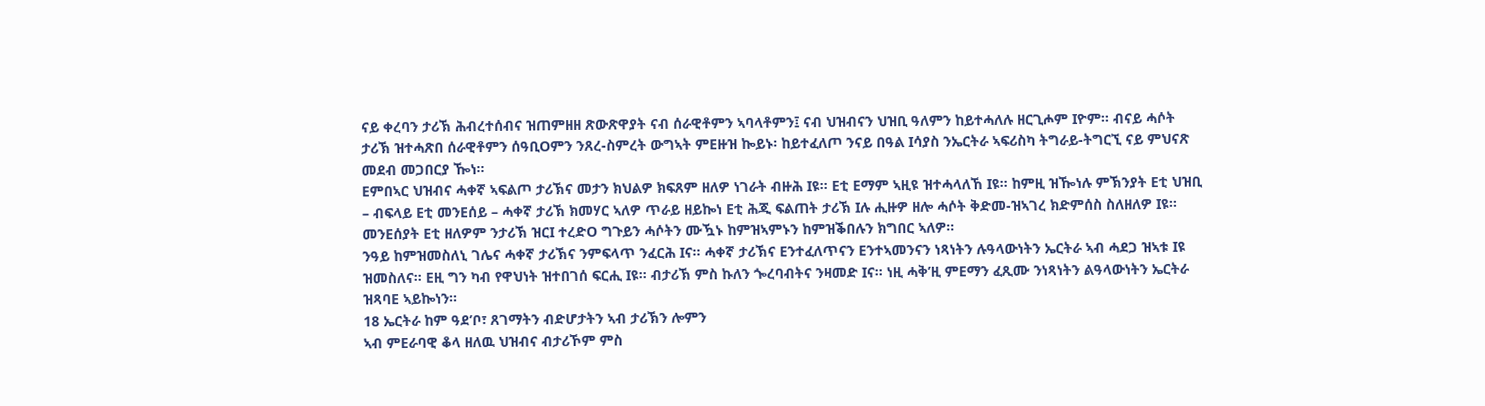ናይ ቀረባን ታሪኽ ሕብረተሰብና ዝጠምዘዘ ጽውጽዋያት ናብ ሰራዊቶምን ኣባላቶምን፤ ናብ ህዝብናን ህዝቢ ዓለምን ከይተሓለሉ ዘርጊሖም Iዮም፡፡ ብናይ ሓሶት ታሪኽ ዝተሓጽበ ሰራዊቶምን ሰዓቢOምን ንጸረ-ስምረት ውግኣት ምEዙዝ ኰይኑ፡ ከይተፈለጦ ንናይ በዓል Iሳያስ ንኤርትራ ኣፍሪስካ ትግራይ-ትግርኚ ናይ ምህናጽ መደብ መጋበርያ ዀነ፡፡
Eምበኣር ህዝብና ሓቀኛ ኣፍልጦ ታሪኽና መታን ክህልዎ ክፍጸም ዘለዎ ነገራት ብዙሕ Iዩ፡፡ Eቲ Eማም ኣዚዩ ዝተሓላለኸ Iዩ፡፡ ከምዚ ዝዀነሉ ምኽንያት Eቲ ህዝቢ – ብፍላይ Eቲ መንEሰይ – ሓቀኛ ታሪኽ ክመሃር ኣለዎ ጥራይ ዘይኰነ Eቲ ሕጂ ፍልጠት ታሪኽ Iሉ ሒዙዎ ዘሎ ሓሶት ቅድመ-ዝኣገረ ክድምሰስ ስለዘለዎ Iዩ፡፡ መንEሰያት Eቲ ዘለዎም ንታሪኽ ዝርI ተረድO ግጉይን ሓሶትን ሙዃኑ ከምዝኣምኑን ከምዝቕበሉን ክግበር ኣለዎ፡፡
ንዓይ ከምዝመስለኒ ገሌና ሓቀኛ ታሪኽና ንምፍላጥ ንፈርሕ Iና፡፡ ሓቀኛ ታሪኽና Eንተፈለጥናን Eንተኣመንናን ነጻነትን ሉዓላውነትን ኤርትራ ኣብ ሓደጋ ዝኣቱ Iዩ ዝመስለና፡፡ Eዚ ግን ካብ የዋህነት ዝተበገሰ ፍርሒ Iዩ፡፡ ብታሪኽ ምስ ኩለን ጐረባብትና ንዛመድ Iና፡፡ ነዚ ሓቅ’ዚ ምEማን ፈጺሙ ንነጻነትን ልዓላውነትን ኤርትራ ዝጻባE ኣይኰነን፡፡
18 ኤርትራ ከም ዓደ’ቦ፣ ጸገማትን ብድሆታትን ኣብ ታሪኽን ሎምን
ኣብ ምEራባዊ ቆላ ዘለዉ ህዝብና ብታሪኾም ምስ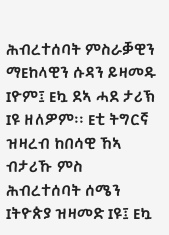ሕብረተሰባት ምስራቓዊን ማEከላዊን ሱዳን ይዛመዱ Iዮም፤ Eኳ ደኣ ሓደ ታሪኽ Iዩ ዘለዎም፡፡ Eቲ ትግርኛ ዝዛረብ ከበሳዊ ኸኣ ብታሪኹ ምስ ሕብረተሰባት ሰሜን Iትዮጵያ ዝዛመድ Iዩ፤ Eኳ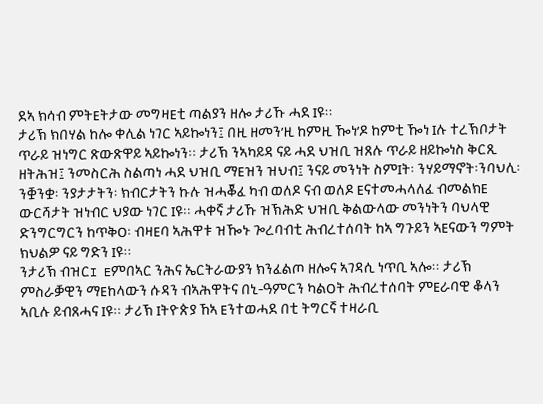ደኣ ክሳብ ምትEትታው መግዛEቲ ጣልያን ዘሎ ታሪኹ ሓደ Iዩ፡፡
ታሪኽ ክበሃል ከሎ ቀሊል ነገር ኣይኰነን፤ በዚ ዘመን’ዚ ከምዚ ዀነ’ዶ ከምቲ ዀነ Iሉ ተረኽቦታት ጥራይ ዝነግር ጽውጽዋይ ኣይኰነን፡፡ ታሪኽ ንኣካይዳ ናይ ሓደ ህዝቢ ዝጸሉ ጥራይ ዘይኰነስ ቅርጺ ዘትሕዝ፤ ንመስርሕ ስልጣነ ሓደ ህዝቢ ማEዝን ዝህብ፤ ንናይ መንነት ስምIት፡ ንሃይማኖት፡ንባህሊ፡ ንቛንቋ፡ ንያታታትን፡ ክብርታትን ኩሉ ዝሓቖፈ ካብ ወለዶ ናብ ወለዶ Eናተመሓላለፈ ብመልክE ውርሻታት ዝነብር ህያው ነገር Iዩ፡፡ ሓቀኛ ታሪኹ ዝኽሕድ ህዝቢ ቅልውላው መንነትን ባህላዊ ድንግርግርን ከጥቅO፡ ብዛEባ ኣሕዋቱ ዝዀኑ ጐረባብቲ ሕብረተሰባት ከኣ ግጉይን ኣEናውን ግምት ክህልዎ ናይ ግድን Iዩ፡፡
ንታሪኽ ብዝርI Eምበኣር ንሕና ኤርትራውያን ክንፈልጦ ዘሎና ኣገዳሲ ነጥቢ ኣሎ፡፡ ታሪኽ ምስራቓዊን ማEከላውን ሱዳን ብኣሕዋትና በኒ-ዓምርን ካልOት ሕብረተሰባት ምEራባዊ ቆላን ኣቢሉ ይብጸሓና Iዩ፡፡ ታሪኽ Iትዮጵያ ኸኣ Eንተወሓደ በቲ ትግርኛ ተዛራቢ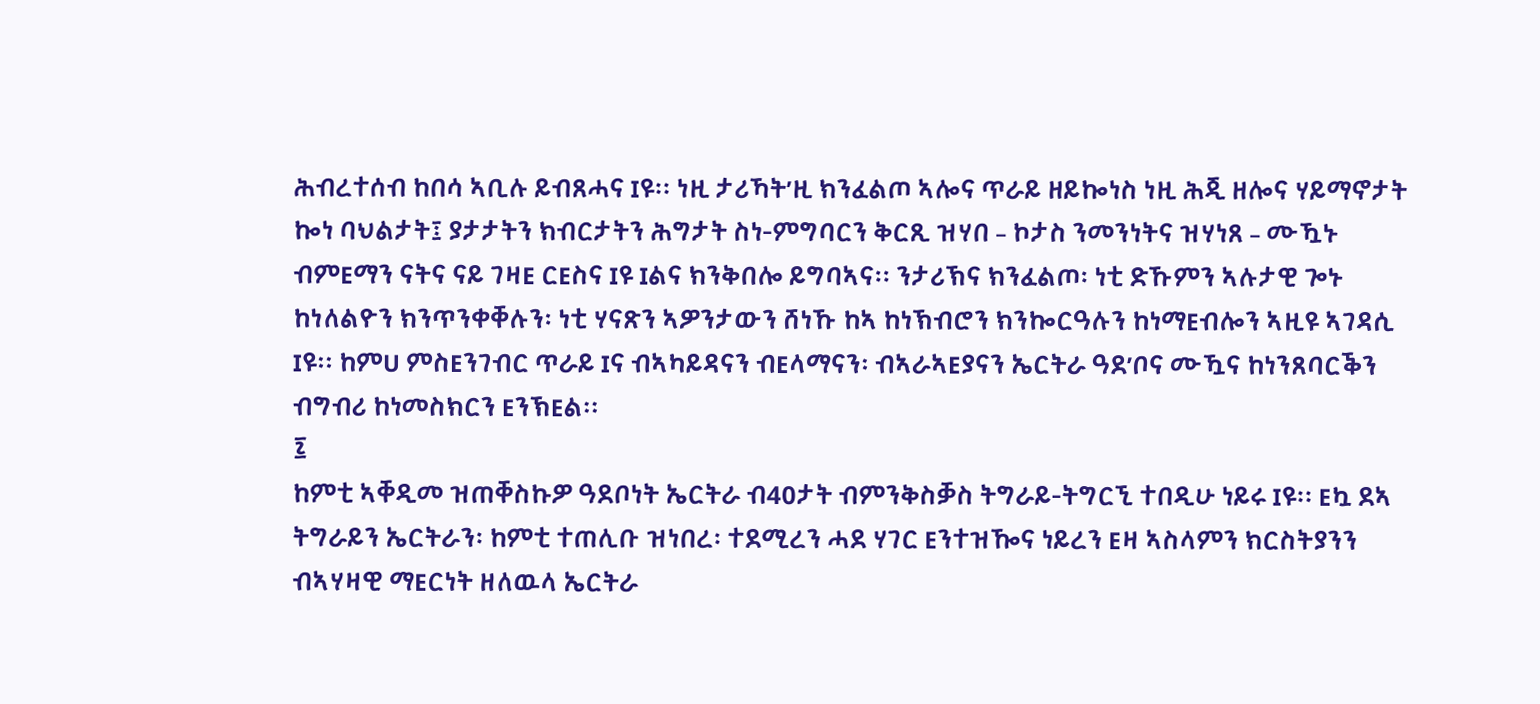ሕብረተሰብ ከበሳ ኣቢሉ ይብጸሓና Iዩ፡፡ ነዚ ታሪኻት’ዚ ክንፈልጦ ኣሎና ጥራይ ዘይኰነስ ነዚ ሕጂ ዘሎና ሃይማኖታት ኰነ ባህልታት፤ ያታታትን ክብርታትን ሕግታት ስነ-ምግባርን ቅርጺ ዝሃበ – ኮታስ ንመንነትና ዝሃነጸ – ሙዃኑ ብምEማን ናትና ናይ ገዛE ርEስና Iዩ Iልና ክንቅበሎ ይግባኣና፡፡ ንታሪኽና ክንፈልጦ፡ ነቲ ድኹምን ኣሉታዊ ጐኑ ከነለልዮን ክንጥንቀቐሉን፡ ነቲ ሃናጽን ኣዎንታውን ሸነኹ ከኣ ከነኽብሮን ክንኰርዓሉን ከነማEብሎን ኣዚዩ ኣገዳሲ Iዩ፡፡ ከምU ምስEንገብር ጥራይ Iና ብኣካይዳናን ብEላማናን፡ ብኣራኣEያናን ኤርትራ ዓደ’ቦና ሙዃና ከነንጸባርቕን ብግብሪ ከነመስክርን EንኽEል፡፡
፯
ከምቲ ኣቐዲመ ዝጠቐስኩዎ ዓደቦነት ኤርትራ ብ40ታት ብምንቅስቓስ ትግራይ-ትግርኚ ተበዲሁ ነይሩ Iዩ፡፡ Eኳ ደኣ ትግራይን ኤርትራን፡ ከምቲ ተጠሊቡ ዝነበረ፡ ተደሚረን ሓደ ሃገር Eንተዝዀና ነይረን Eዛ ኣስላምን ክርስትያንን ብኣሃዛዊ ማEርነት ዘለዉላ ኤርትራ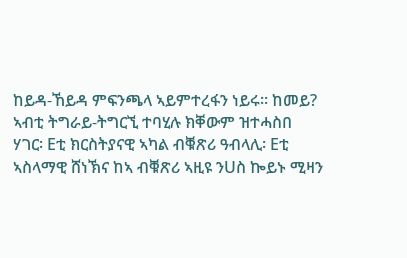ከይዳ-ኸይዳ ምፍንጫላ ኣይምተረፋን ነይሩ፡፡ ከመይ? ኣብቲ ትግራይ-ትግርኚ ተባሂሉ ክቐውም ዝተሓስበ ሃገር፡ Eቲ ክርስትያናዊ ኣካል ብቑጽሪ ዓብላሊ፡ Eቲ ኣስላማዊ ሸነኽና ከኣ ብቑጽሪ ኣዚዩ ንUስ ኰይኑ ሚዛን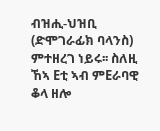ብዝሒ-ህዝቢ (ድሞገራፊክ ባላንስ) ምተዘረገ ነይሩ፡፡ ስለዚ ኸኣ Eቲ ኣብ ምEራባዊ ቆላ ዘሎ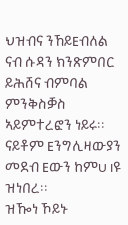ህዝብና ንኸይEብለል ናብ ሱዳን ክንጽምበር ይሕሸና ብምባል ምንቅስቓስ ኣይምተረፎን ነይሩ፡፡ ናይቶም Eንግሊዛውያን መደብ Eውን ከምU Iዩ ዝነበረ፡፡
ዝዀነ ኾይኑ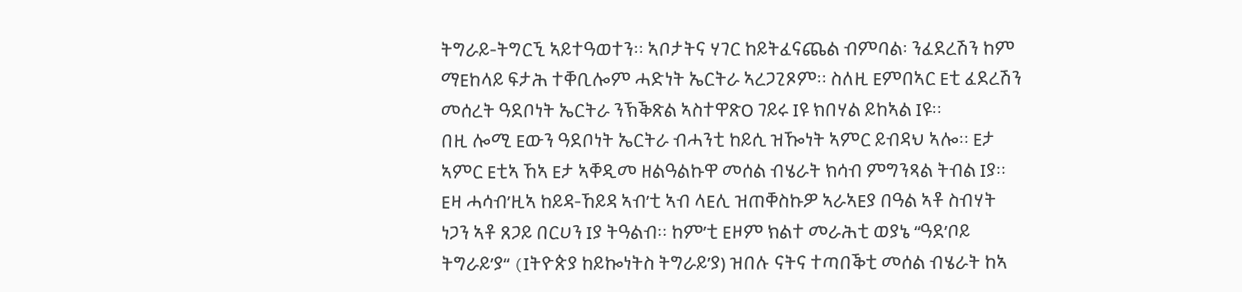ትግራይ-ትግርኚ ኣይተዓወተን፡፡ ኣቦታትና ሃገር ከይትፈናጨል ብምባል፡ ንፈደረሽን ከም ማEከላይ ፍታሕ ተቐቢሎም ሓድነት ኤርትራ ኣረጋጊጾም፡፡ ስለዚ Eምበኣር Eቲ ፈደረሽን መሰረት ዓደቦነት ኤርትራ ንኽቕጽል ኣስተዋጽO ገይሩ Iዩ ክበሃል ይከኣል Iዩ፡፡
በዚ ሎሚ Eውን ዓደቦነት ኤርትራ ብሓንቲ ከይሲ ዝዀነት ኣምር ይብዳህ ኣሎ፡፡ Eታ ኣምር Eቲኣ ኸኣ Eታ ኣቐዲመ ዘልዓልኩዋ መሰል ብሄራት ክሳብ ምግንጻል ትብል Iያ፡፡ Eዛ ሓሳብ’ዚኣ ከይዳ-ኸይዳ ኣብ’ቲ ኣብ ላEሊ ዝጠቐስኩዎ ኣራኣEያ በዓል ኣቶ ስብሃት ነጋን ኣቶ ጸጋይ በርሀን Iያ ትዓልብ፡፡ ከም’ቲ Eዞም ክልተ መራሕቲ ወያኔ “ዓደ’ቦይ ትግራይ’ያ“ (Iትዮጵያ ከይኰነትስ ትግራይ’ያ) ዝበሉ ናትና ተጣበቕቲ መሰል ብሄራት ከኣ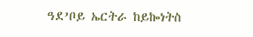ዓደ’ቦይ ኤርትራ ከይኰነትስ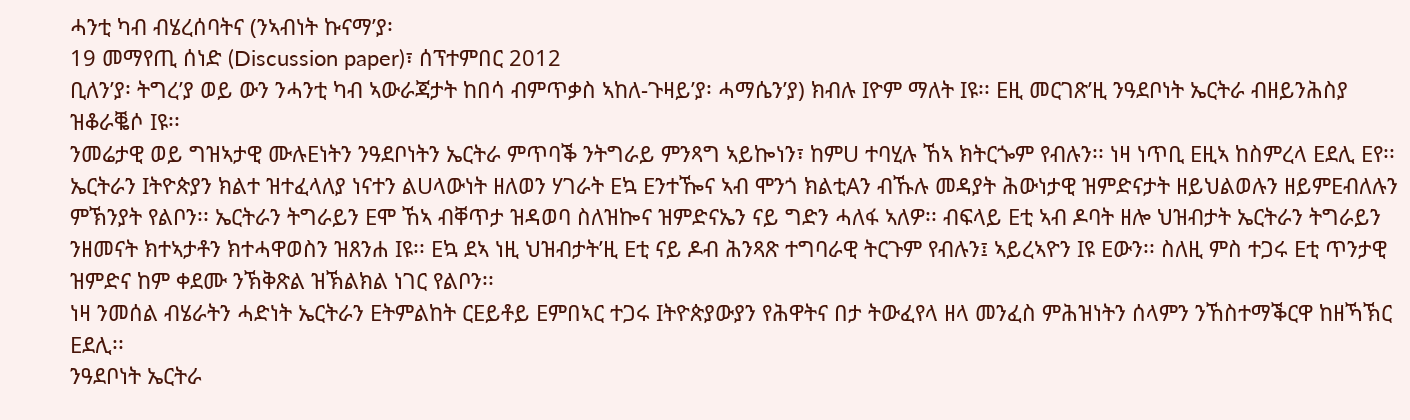ሓንቲ ካብ ብሄረሰባትና (ንኣብነት ኩናማ’ያ፡
19 መማየጢ ሰነድ (Discussion paper)፣ ሰፕተምበር 2012
ቢለን’ያ፡ ትግረ’ያ ወይ ውን ንሓንቲ ካብ ኣውራጃታት ከበሳ ብምጥቃስ ኣከለ-ጉዛይ’ያ፡ ሓማሴን’ያ) ክብሉ Iዮም ማለት Iዩ፡፡ Eዚ መርገጽ’ዚ ንዓደቦነት ኤርትራ ብዘይንሕስያ ዝቆራቘሶ Iዩ፡፡
ንመሬታዊ ወይ ግዝኣታዊ ሙሉEነትን ንዓደቦነትን ኤርትራ ምጥባቕ ንትግራይ ምንጻግ ኣይኰነን፣ ከምU ተባሂሉ ኸኣ ክትርጐም የብሉን፡፡ ነዛ ነጥቢ Eዚኣ ከስምረላ Eደሊ Eየ፡፡ ኤርትራን Iትዮጵያን ክልተ ዝተፈላለያ ነናተን ልUላውነት ዘለወን ሃገራት Eኳ Eንተዀና ኣብ ሞንጎ ክልቲAን ብኹሉ መዳያት ሕውነታዊ ዝምድናታት ዘይህልወሉን ዘይምEብለሉን ምኽንያት የልቦን፡፡ ኤርትራን ትግራይን Eሞ ኸኣ ብቐጥታ ዝዳወባ ስለዝኰና ዝምድናኤን ናይ ግድን ሓለፋ ኣለዎ፡፡ ብፍላይ Eቲ ኣብ ዶባት ዘሎ ህዝብታት ኤርትራን ትግራይን ንዘመናት ክተኣታቶን ክተሓዋወስን ዝጸንሐ Iዩ፡፡ Eኳ ደኣ ነዚ ህዝብታት’ዚ Eቲ ናይ ዶብ ሕንጻጽ ተግባራዊ ትርጉም የብሉን፤ ኣይረኣዮን Iዩ Eውን፡፡ ስለዚ ምስ ተጋሩ Eቲ ጥንታዊ ዝምድና ከም ቀደሙ ንኽቅጽል ዝኽልክል ነገር የልቦን፡፡
ነዛ ንመሰል ብሄራትን ሓድነት ኤርትራን Eትምልከት ርEይቶይ Eምበኣር ተጋሩ Iትዮጵያውያን የሕዋትና በታ ትውፈየላ ዘላ መንፈስ ምሕዝነትን ሰላምን ንኸስተማቕርዋ ከዘኻኽር Eደሊ፡፡
ንዓደቦነት ኤርትራ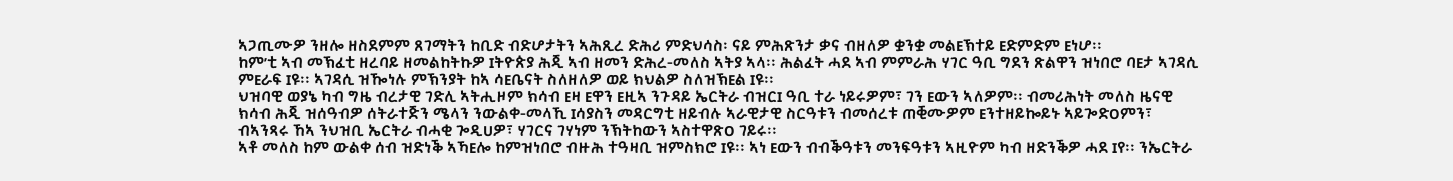ኣጋጢሙዎ ንዘሎ ዘስደምም ጸገማትን ከቢድ ብድሆታትን ኣሕጺረ ድሕሪ ምድህሳስ፡ ናይ ምሕጽንታ ቃና ብዘለዎ ቋንቋ መልEኽተይ Eድምድም Eነሆ፡፡
ከም’ቲ ኣብ መኽፈቲ ዘረባይ ዘመልከትኩዎ Iትዮጵያ ሕጂ ኣብ ዘመን ድሕረ-መለስ ኣትያ ኣላ፡፡ ሕልፈት ሓደ ኣብ ምምራሕ ሃገር ዓቢ ግደን ጽልዋን ዝነበሮ ባEታ ኣገዳሲ ምEራፍ Iዩ፡፡ ኣገዳሲ ዝዀነሉ ምኽንያት ከኣ ሳEቤናት ስለዘለዎ ወይ ክህልዎ ስለዝኽEል Iዩ፡፡
ህዝባዊ ወያኔ ካብ ግዜ ብረታዊ ገድሊ ኣትሒዞም ክሳብ Eዛ Eዋን Eዚኣ ንጉዳይ ኤርትራ ብዝርI ዓቢ ተራ ነይሩዎም፣ ገን Eውን ኣለዎም፡፡ ብመሪሕነት መለስ ዜናዊ ክሳብ ሕጂ ዝሰዓብዎ ሰትራተጅን ሜላን ንውልቀ-መላኺ Iሳያስን መዳርግቲ ዘይብሉ ኣራዊታዊ ስርዓቱን ብመሰረቱ ጠቒሙዎም Eንተዘይኰይኑ ኣይጐድOምን፣ ብኣንጻሩ ኸኣ ንህዝቢ ኤርትራ ብሓቂ ጐዲUዎ፣ ሃገርና ገሃነም ንኽትከውን ኣስተዋጽO ገይሩ፡፡
ኣቶ መለስ ከም ውልቀ ሰብ ዝድነቕ ኣኻEሎ ከምዝነበሮ ብዙሕ ተዓዛቢ ዝምስክሮ Iዩ፡፡ ኣነ Eውን ብብቕዓቱን መንፍዓቱን ኣዚዮም ካብ ዘድንቕዎ ሓደ Iየ፡፡ ንኤርትራ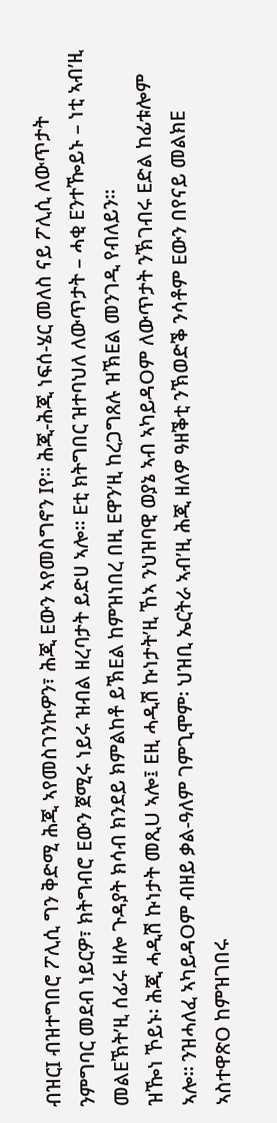ብዝርI ብዝተግበሮ ፖሊሲ ግን ቅድሚ ሕጂ ኣየመስገንኩዎን፣ ሕጂ Eውን ኣየመስግኖን Iየ፡፡ ሕጂ-ሕጂ ነፍሰ-ሄር መለስ ናይ ፖሊሲ ለውጥታት ንምግባር መደብ ነይርዎ፣ ክትግብሮ Eውን ጀሚሩ ነይሩ ዝብል ዘረባታት ይድሀ ኣሎ፡፡ Eቲ ክትግበር ዝተባህለ ለውጥታት – ሓቂ Eንተዀይኑ – ነቲ ኣብ’ዚ መልEኽት’ዚ ሰፊሩ ዘሎ ጉዳያት ክሳብ ክንደይ ክምልከቶ ይኽEል ከምዝነበረ በዚ Eዋን’ዚ ከረጋግጸሉ ዝኽEል መንገዲ የብለይን፡፡
ዝዀነ ኾይኑ፡ ሕጂ ሓዲሽ ኩነታት መጺU ኣሎ፤ Eዚ ሓዲሽ ኩነታት’ዚ ኸኣ ንህዝባዊ ወያኔ ኣብ ኣካይዳOም ለውጥታት ንኽገብሩ Eድል ከፊቱሎም ኣሎ፡፡ ንዝሓለፈ ኣካይዳOም ብዘይ ቃል-ዓለም ገምጊሞም፡ ህዝቢ ኤርትራ ኣብ’ዚ ሕጂ ዘለዎ ዓዘቕቲ ንኽወድቕ ንሳቶም Eውን በየናይ መልክE ኣስተዋጽO ከምዝገበሩ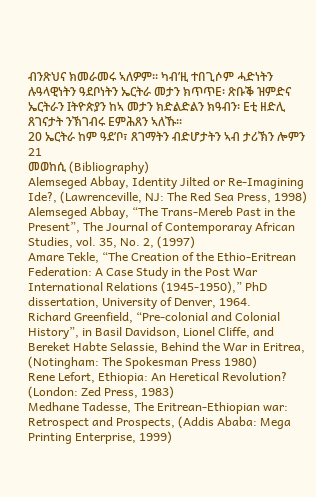ብንጽህና ክመራመሩ ኣለዎም፡፡ ካብ’ዚ ተበጊሶም ሓድነትን ሉዓላዊነትን ዓደቦነትን ኤርትራ መታን ክጥጥE፡ ጽቡቕ ዝምድና ኤርትራን Iትዮጵያን ከኣ መታን ክድልድልን ክዓብን፡ Eቲ ዘድሊ ጸገናታት ንኽገብሩ Eምሕጸን ኣለኹ፡፡
20 ኤርትራ ከም ዓደ’ቦ፣ ጸገማትን ብድሆታትን ኣብ ታሪኽን ሎምን 21
መወከሲ (Bibliography)
Alemseged Abbay, Identity Jilted or Re-Imagining Ide?, (Lawrenceville, NJ: The Red Sea Press, 1998)
Alemseged Abbay, “The Trans-Mereb Past in the Present”, The Journal of Contemporaray African Studies, vol. 35, No. 2, (1997)
Amare Tekle, “The Creation of the Ethio-Eritrean Federation: A Case Study in the Post War International Relations (1945-1950),” PhD dissertation, University of Denver, 1964.
Richard Greenfield, “Pre-colonial and Colonial History”, in Basil Davidson, Lionel Cliffe, and Bereket Habte Selassie, Behind the War in Eritrea, (Notingham: The Spokesman Press 1980)
Rene Lefort, Ethiopia: An Heretical Revolution? (London: Zed Press, 1983)
Medhane Tadesse, The Eritrean-Ethiopian war: Retrospect and Prospects, (Addis Ababa: Mega Printing Enterprise, 1999)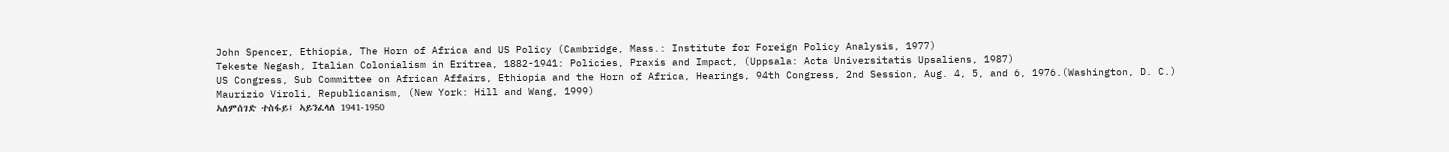John Spencer, Ethiopia, The Horn of Africa and US Policy (Cambridge, Mass.: Institute for Foreign Policy Analysis, 1977)
Tekeste Negash, Italian Colonialism in Eritrea, 1882-1941: Policies, Praxis and Impact, (Uppsala: Acta Universitatis Upsaliens, 1987)
US Congress, Sub Committee on African Affairs, Ethiopia and the Horn of Africa, Hearings, 94th Congress, 2nd Session, Aug. 4, 5, and 6, 1976.(Washington, D. C.)
Maurizio Viroli, Republicanism, (New York: Hill and Wang, 1999)
ኣለምሰገድ ተስፋይ፤ ኣይንፈላለ 1941-1950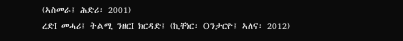(ኣስመራ፤ ሕድሪ፡ 2001)
ረድI መሓሪ፤ ትልሚ ንዘርI ክርዳድ፤ (ኪቸነር፡ Oንታርዮ፤ ኣለና፡ 2012)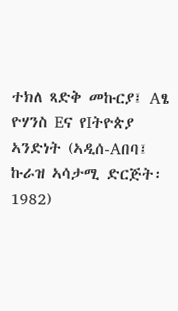ተክለ ጻድቅ መኩርያ፤ Aፄ ዮሃንስ Eና የIትዮጵያ ኣንድነት (ኣዲሰ-Aበባ፤ ኩራዝ ኣሳታሚ ድርጅት፡ 1982)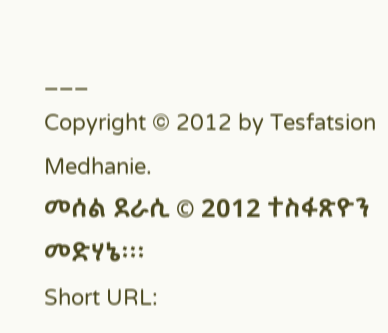___
Copyright © 2012 by Tesfatsion Medhanie.
መሰል ደራሲ © 2012 ተስፋጽዮን መድሃኔ፡፡፡
Short URL: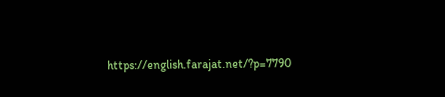https://english.farajat.net/?p=7790